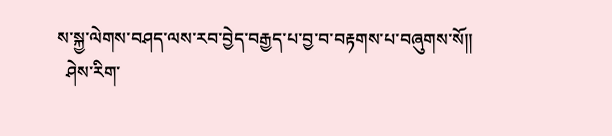ས་སྐྱ་ལེགས་བཤད་ལས་རབ་བྱེད་བརྒྱད་པ་བྱ་བ་བརྟགས་པ་བཞུགས་སོ།།
  ཤེས་རིག་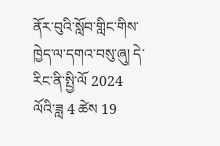ནོར་བུའི་སློབ་གླིང་གིས་ཁྱེད་ལ་དགའ་བསུ་ཞུ། དེ་རིང་ནི་སྤྱི་ལོ 2024 ལོའི་ཟླ 4 ཚེས 19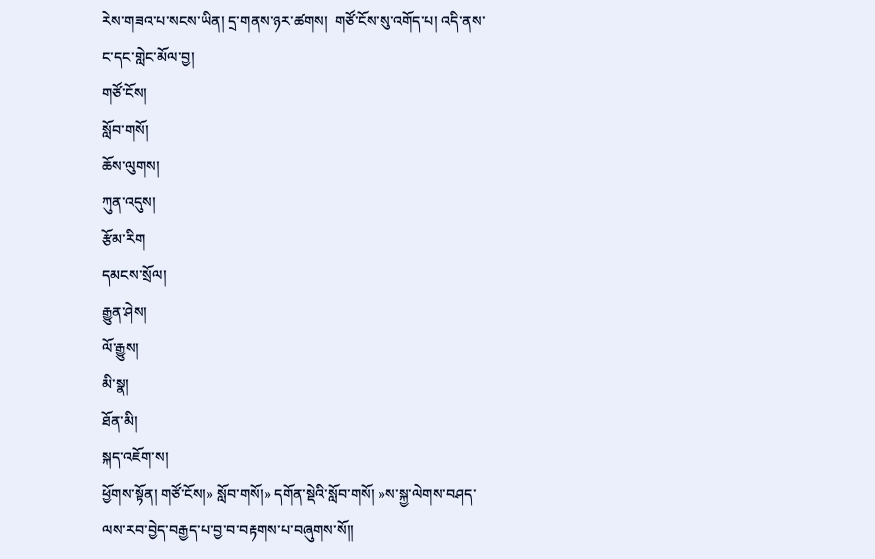རེས་གཟའ་པ་སངས་ཡིན། དྲ་གནས་ཉར་ཚགས།  གཙོ་ངོས་སུ་འགོད་པ། འདི་ནས་ང་དང་གླེང་མོལ་བྱ།
གཙོ་ངོས།
སློབ་གསོ།
ཆོས་ལུགས།
ཀུན་འདུས།
རྩོམ་རིག
དམངས་སྲོལ།
རྒྱུན་ཤེས།
ལོ་རྒྱུས།
མི་སྣ།
ཐོན་མི།
སྐད་འཇོག་ས།
ཕྱོགས་སྟོན། གཙོ་ངོས།» སློབ་གསོ།» དགོན་སྡེའི་སློབ་གསོ། »ས་སྐྱ་ལེགས་བཤད་ལས་རབ་བྱེད་བརྒྱད་པ་བྱ་བ་བརྟགས་པ་བཞུགས་སོ།།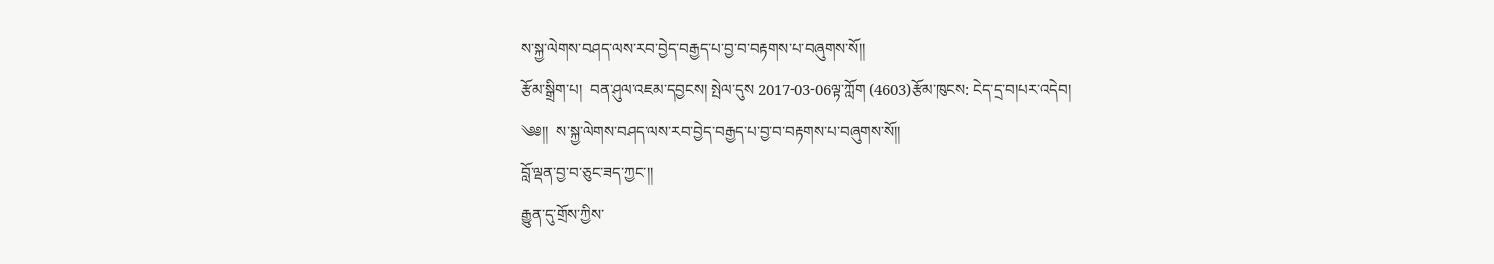ས་སྐྱ་ལེགས་བཤད་ལས་རབ་བྱེད་བརྒྱད་པ་བྱ་བ་བརྟགས་པ་བཞུགས་སོ།།
རྩོམ་སྒྲིག་པ།  བན་ཤུལ་འཇམ་དབྱངས། སྤེལ་དུས 2017-03-06ལྟ་ཀློག (4603)རྩོམ་ཁུངས: ངེད་དྲ་བ།པར་འདེབ།
༄༅།།  ས་སྐྱ་ལེགས་བཤད་ལས་རབ་བྱེད་བརྒྱད་པ་བྱ་བ་བརྟགས་པ་བཞུགས་སོ།།
བློ་ལྡན་བྱ་བ་ཅུང་ཟད་ཀྱང་།།
རྒྱུན་དུ་གྲོས་ཀྱིས་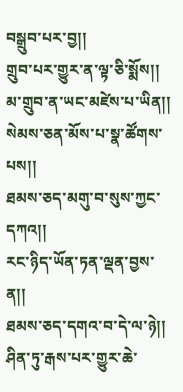བསྒྲུབ་པར་བྱ།།
གྲུབ་པར་གྱུར་ན་ལྟ་ཅི་སྨོས།།
མ་གྲུབ་ན་ཡང་མཛེས་པ་ཡིན།།
སེམས་ཅན་མོས་པ་སྣ་ཚོགས་པས།།
ཐམས་ཅད་མགུ་བ་སུས་ཀྱང་དཀའ།།
རང་ཉིད་ཡོན་ཏན་ལྡན་བྱས་ན།།
ཐམས་ཅད་དགའ་བ་དེ་ལ་ཉེ།།
ཤིན་ཏུ་རྒས་པར་གྱུར་ཆེ་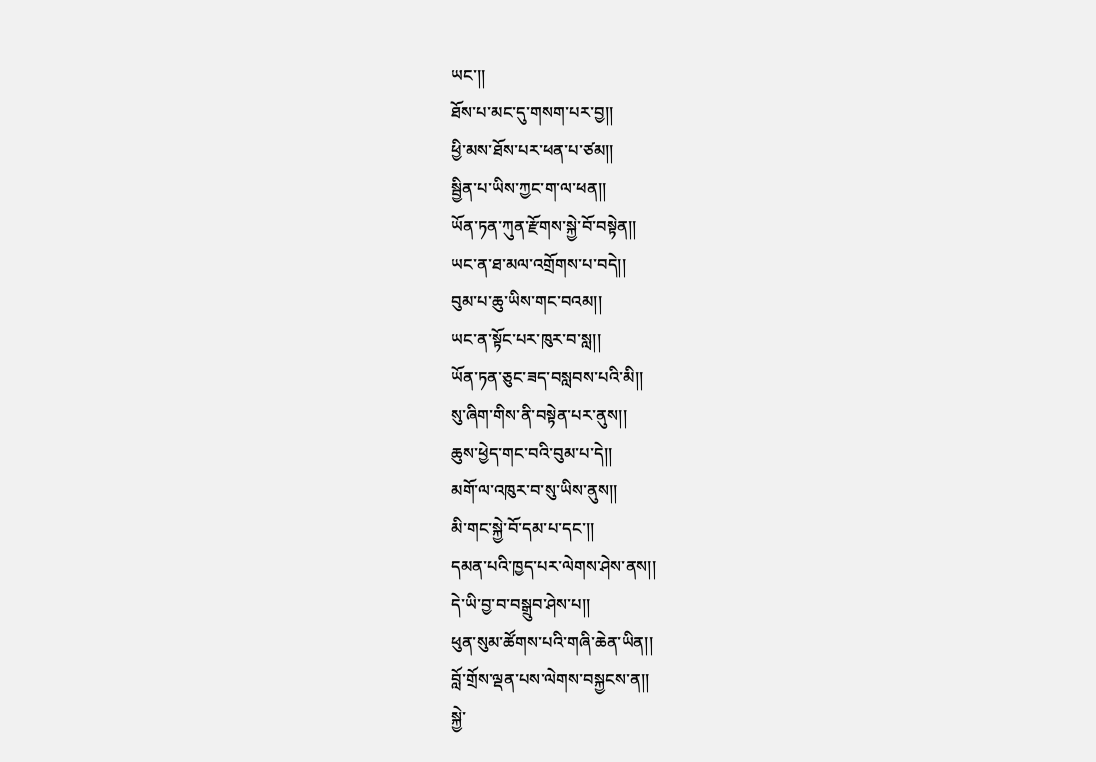ཡང་།།
ཐོས་པ་མང་དུ་གསག་པར་བྱ།།
ཕྱི་མས་ཐོས་པར་ཕན་པ་ཙམ།།
སྦྱིན་པ་ཡིས་ཀྱང་ག་ལ་ཕན།།
ཡོན་ཏན་ཀུན་རྫོགས་སྐྱེ་བོ་བསྟེན།།
ཡང་ན་ཐ་མལ་འགྲོགས་པ་བདེ།།
བུམ་པ་ཆུ་ཡིས་གང་བའམ།།
ཡང་ན་སྟོང་པར་ཁུར་བ་སླ།།
ཡོན་ཏན་ཅུང་ཟད་བསླབས་པའི་མི།།
སུ་ཞིག་གིས་ནི་བསྟེན་པར་ནུས།།
ཆུས་ཕྱེད་གང་བའི་བུམ་པ་དེ།།
མགོ་ལ་འཁུར་བ་སུ་ཡིས་ནུས།།
མི་གང་སྐྱེ་བོ་དམ་པ་དང་།།
དམན་པའི་ཁྱད་པར་ལེགས་ཤེས་ནས།།
དེ་ཡི་བྱ་བ་བསྒྲུབ་ཤེས་པ།།
ཕུན་སུམ་ཚོགས་པའི་གཞི་ཆེན་ཡིན།།
བློ་གྲོས་ལྡན་པས་ལེགས་བསྐྱངས་ན།།
སྐྱེ་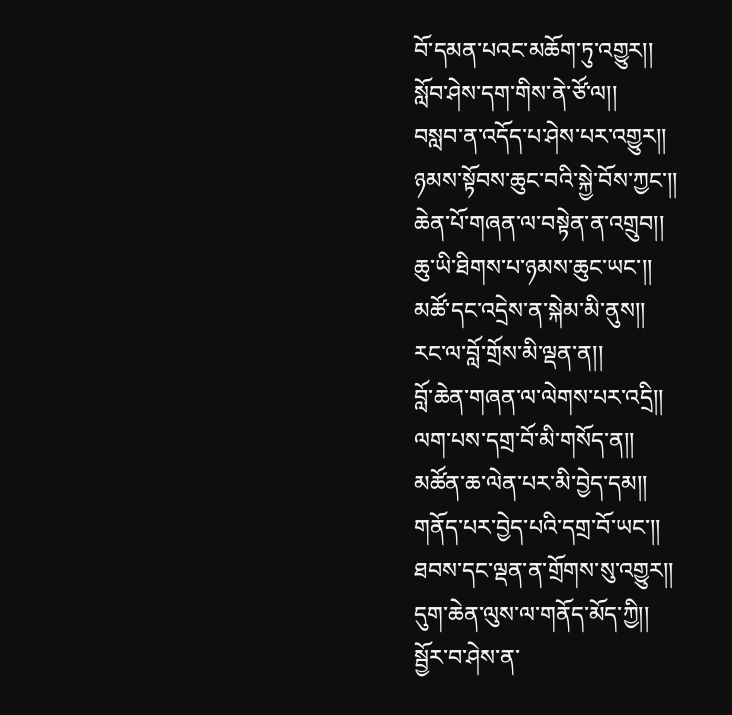བོ་དམན་པའང་མཆོག་ཏུ་འགྱུར།།
སློབ་ཤེས་དག་གིས་ནེ་ཙོ་ལ།།
བསླབ་ན་འདོད་པ་ཤེས་པར་འགྱུར།།
ཉམས་སྟོབས་ཆུང་བའི་སྐྱེ་བོས་ཀྱང་།།
ཆེན་པོ་གཞན་ལ་བསྟེན་ན་འགྲུབ།།
ཆུ་ཡི་ཐིགས་པ་ཉམས་ཆུང་ཡང་།།
མཚོ་དང་འདྲེས་ན་སྐེམ་མི་ནུས།།
རང་ལ་བློ་གྲོས་མི་ལྡན་ན།།
བློ་ཆེན་གཞན་ལ་ལེགས་པར་འདྲི།།
ལག་པས་དགྲ་བོ་མི་གསོད་ན།།
མཚོན་ཆ་ལེན་པར་མི་བྱེད་དམ།།
གནོད་པར་བྱེད་པའི་དགྲ་བོ་ཡང་།།
ཐབས་དང་ལྡན་ན་གྲོགས་སུ་འགྱུར།།
དུག་ཆེན་ལུས་ལ་གནོད་མོད་ཀྱི།།
སྦྱོར་བ་ཤེས་ན་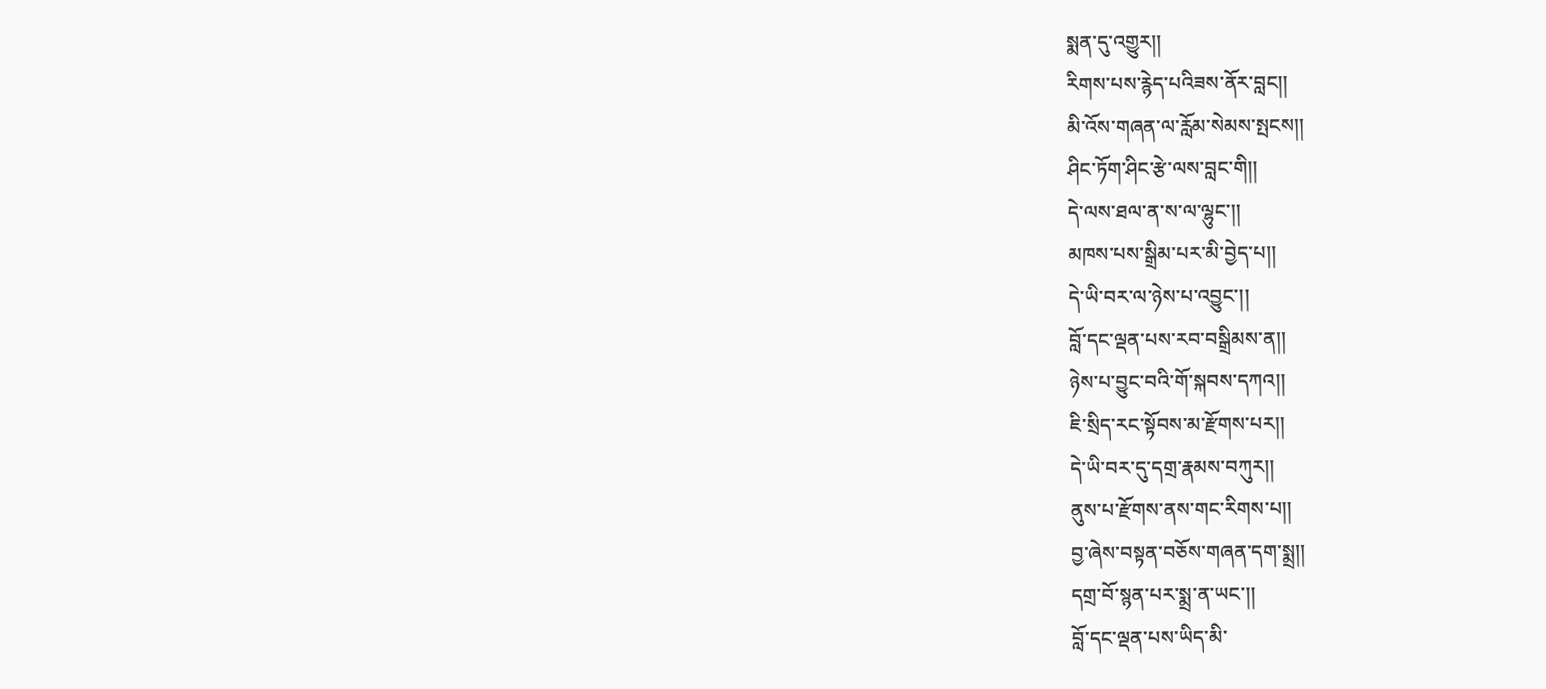སྨན་དུ་འགྱུར།།
རིགས་པས་རྙེད་པའིཟས་ནོར་བླང།།
མི་འོས་གཞན་ལ་རློམ་སེམས་སྤངས།།
ཤིང་ཏོག་ཤིང་རྩེ་ལས་བླང་གི།།
དེ་ལས་ཐལ་ན་ས་ལ་ལྷུང་།།
མཁས་པས་སྒྲིམ་པར་མི་བྱེད་པ།།
དེ་ཡི་བར་ལ་ཉེས་པ་འབྱུང་།།
བློ་དང་ལྡན་པས་རབ་བསྒྲིམས་ན།།
ཉེས་པ་བྱུང་བའི་གོ་སྐབས་དཀའ།།
ཇི་སྲིད་རང་སྟོབས་མ་རྫོགས་པར།།
དེ་ཡི་བར་དུ་དགྲ་རྣམས་བཀུར།།
ནུས་པ་རྫོགས་ནས་གང་རིགས་པ།།
བྱ་ཞེས་བསྟན་བཅོས་གཞན་དག་སྨྲ།།
དགྲ་བོ་སྙན་པར་སྨྲ་ན་ཡང་།།
བློ་དང་ལྡན་པས་ཡིད་མི་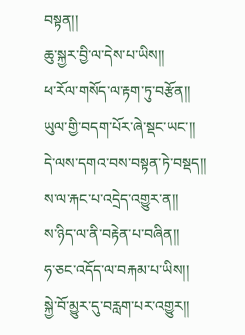བསྟན།།
ཆུ་སྐྱར་བྱི་ལ་དེས་པ་ཡིས།།
ཕ་རོལ་གསོད་ལ་རྟག་ཏུ་བརྩོན།།
ཡུལ་གྱི་བདག་པོར་ཞེ་སྡང་ཡང་།།
དེ་ལས་དགའ་བས་བསྟན་ཏེ་བསྡད།།
ས་ལ་རྐང་པ་འདྲེད་འགྱུར་ན།།
ས་ཉིད་ལ་ནི་བརྟེན་པ་བཞིན།།
ཧ་ཅང་འདོད་ལ་བརྐམ་པ་ཡིས།།
སྐྱེ་བོ་མྱུར་དུ་བརླག་པར་འགྱུར།།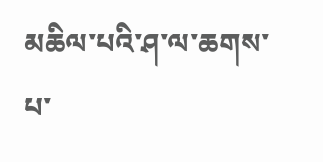མཆིལ་པའི་ཤ་ལ་ཆགས་པ་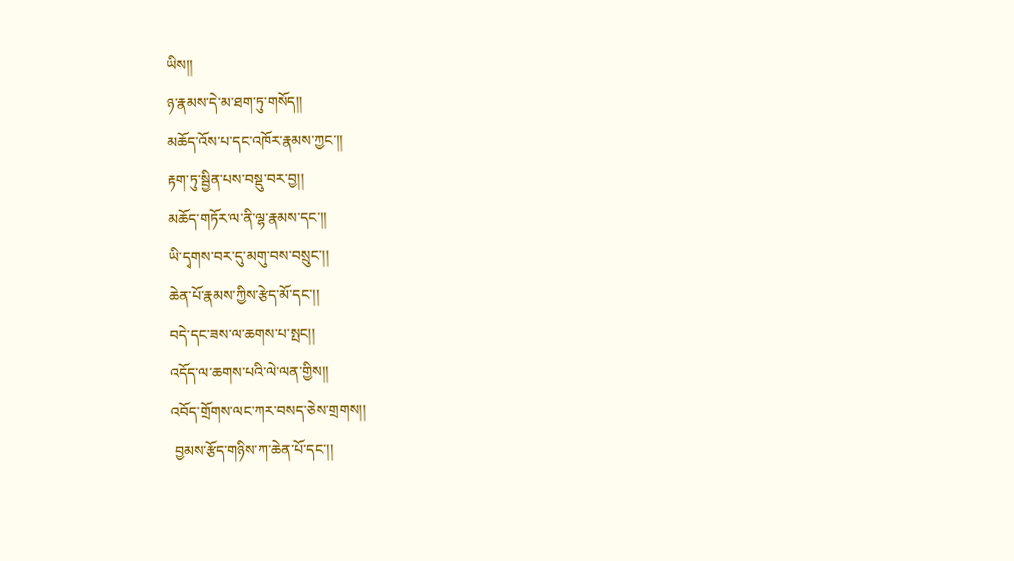ཡིས།།
ཉ་རྣམས་དེ་མ་ཐག་ཏུ་གསོད།།
མཆོད་འོས་པ་དང་འཁོར་རྣམས་ཀྱང་།།
རྟག་ཏུ་སྦྱིན་པས་བསྡུ་བར་བྱ།།
མཆོད་གཏོར་ལ་ནི་ལྷ་རྣམས་དང་།།
ཡི་དྭགས་བར་དུ་མགུ་བས་བསྲུང་།།
ཆེན་པོ་རྣམས་ཀྱིས་རྩེད་མོ་དང་།།
བདེ་དང་ཟས་ལ་ཆགས་པ་སྤང།།
འདོད་ལ་ཆགས་པའི་ལེ་ལན་གྱིས།།
འབོད་གྲོགས་ལང་ཀར་བསད་ཅེས་གྲགས།།
 བྱམས་རྩོད་གཉིས་ཀ་ཆེན་པོ་དང་།།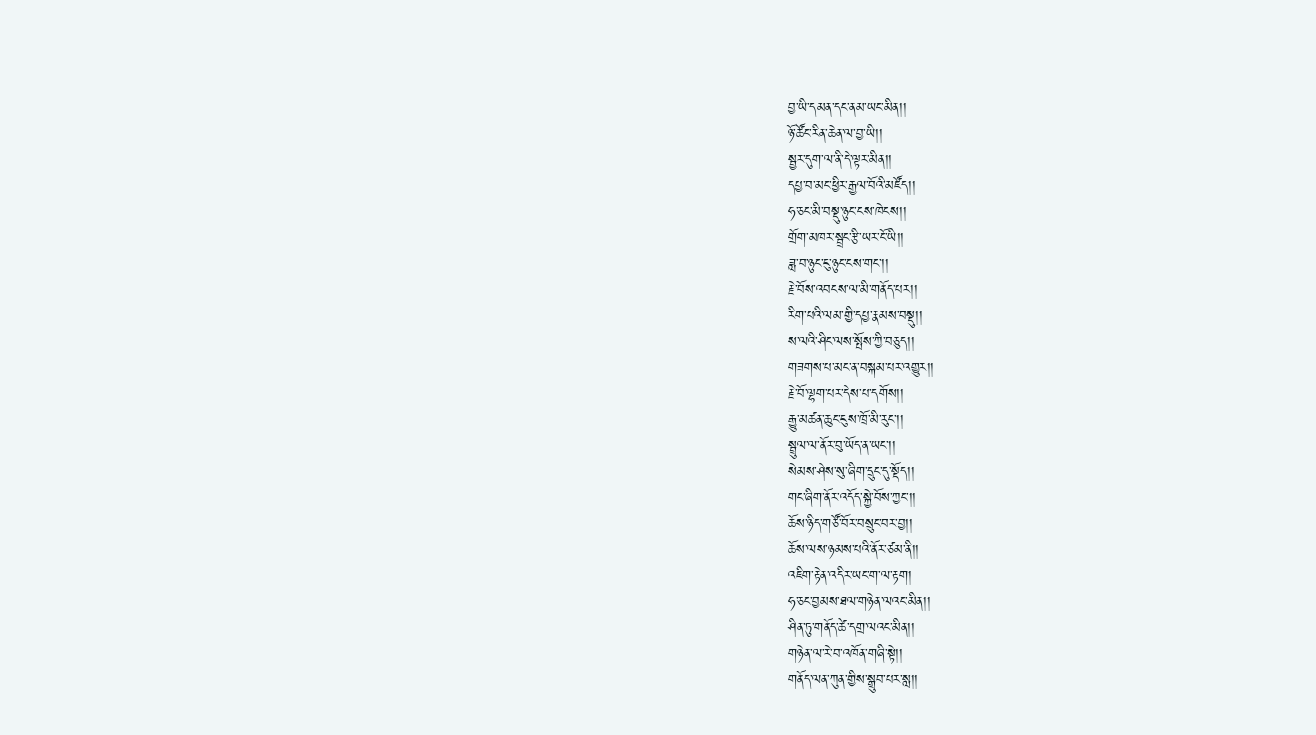བྱ་ཡི་དམན་དང་ནམ་ཡང་མིན།།
ཉོ་ཚོང་རིན་ཆེན་ལ་བྱ་ཡི།།
སྦྱར་དུག་ལ་ནི་དེ་ལྟར་མིན།།
དཔྱ་བ་མང་ཕྱིར་རྒྱལ་བོའི་མཛོད།།
ཧ་ཅང་མི་བསྡུ་ཉུང་ངས་ཁེངས།།
གྲོག་མཁར་སྦྲང་རྩི་ཡར་ངོ་ཡི།།
ཟླ་བ་ཉུང་ངུ་ཉུང་ངས་གང་།།
རྗེ་བོས་འབངས་ལ་མི་གནོད་པར།།
རིག་པའི་ལམ་གྱི་དཔྱ་རྣམས་བསྡུ།།
ས་ལའི་ཤིང་ལས་སྤོས་ཀྱི་བཅུད།།
གཟགས་པ་མང་ན་བསྐམ་པར་འགྱུར།།
རྗེ་བོ་ལྷག་པར་དེས་པ་དགོས།།
རྒྱུ་མཚན་ཆུང་ངུས་ཁྲོ་མི་རུང་།།
སྦྲུལ་ལ་ནོར་བུ་ཡོད་ན་ཡང་།།
སེམས་ཤེས་སུ་ཞིག་དྲུང་དུ་སྡོད།།
གང་ཞིག་ནོར་འདོད་སྐྱེ་བོས་ཀྱང་།།
ཆོས་ཉིད་གཙོ་བོར་བསྲུང་བར་བྱ།།
ཆོས་ལས་ཉམས་པའི་ནོར་ཙམ་ནི།།
འཇིག་རྟེན་འདིར་ཡང་ག་ལ་རྟག།
ཧ་ཅང་བྱམས་ཐལ་གཉེན་ལའང་མིན།།
ཤིན་ཏུ་གནོད་ཚེ་དགྲ་ལའང་མིན།།
གཉེན་ལ་རེ་བ་འཁོན་གཞི་སྟེ།།
གནོད་ལན་ཀུན་གྱིས་སྒྲུབ་པར་སླ།།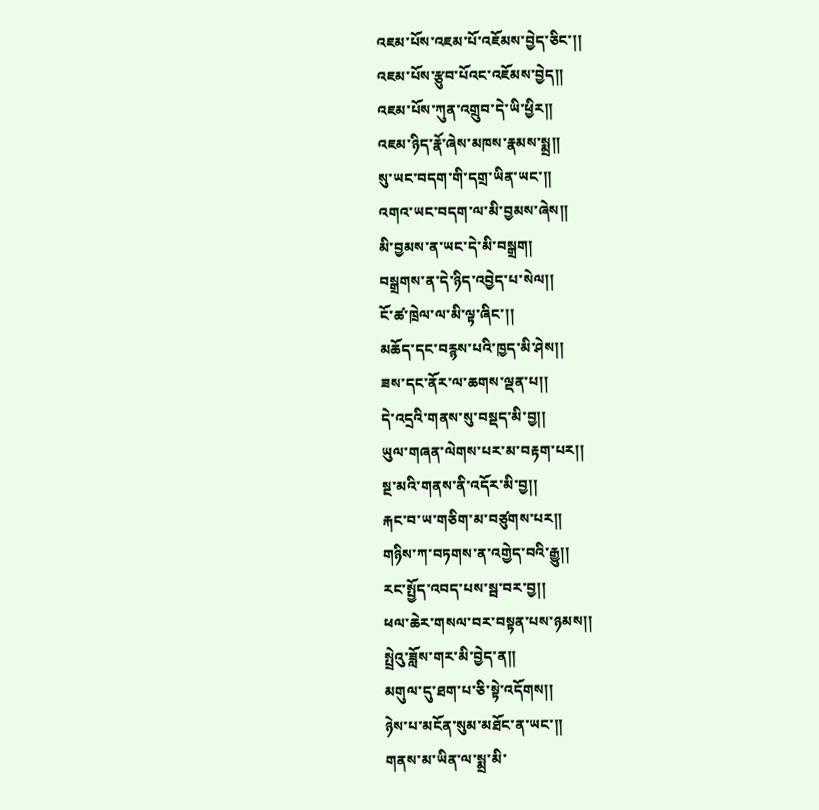འཇམ་པོས་འཇམ་པོ་འཇོམས་བྱེད་ཅིང་།།
འཇམ་པོས་རྩུབ་པོའང་འཇོམས་བྱེད།།
འཇམ་པོས་ཀུན་འགྲུབ་དེ་ཡི་ཕྱིར།།
འཇམ་ཉིད་རྣོ་ཞེས་མཁས་རྣམས་སྨྲ།།
སུ་ཡང་བདག་གི་དགྲ་ཡིན་ཡང་།།
འགའ་ཡང་བདག་ལ་མི་བྱམས་ཞེས།།
མི་བྱམས་ན་ཡང་དེ་མི་བསྒྲག།
བསྒྲགས་ན་དེ་ཉིད་འབྱེད་པ་སེལ།།
ངོ་ཚ་ཁྲེལ་ལ་མི་ལྟ་ཞིང་།།
མཆོད་དང་བརྙས་པའི་ཁྱད་མི་ཤེས།།
ཟས་དང་ནོར་ལ་ཆགས་ལྡན་པ།།
དེ་འདྲའི་གནས་སུ་བསྡད་མི་བྱ།།
ཡུལ་གཞན་ལེགས་པར་མ་བརྟག་པར།།
སྔ་མའི་གནས་ནི་འདོར་མི་བྱ།།
རྐང་བ་ཡ་གཅིག་མ་བཙུགས་པར།།
གཉིས་ཀ་བཏགས་ན་འགྱེད་བའི་རྒྱུ།།
རང་སྤྱོད་འབད་པས་སྦ་བར་བྱ།།
ཕལ་ཆེར་གསལ་བར་བསྟན་པས་ཉམས།།
སྤྲེའུ་ཟློས་གར་མི་བྱེད་ན།།
མགུལ་དུ་ཐག་པ་ཅི་སྟེ་འདོགས།།
ཉེས་པ་མངོན་སུམ་མཐོང་ན་ཡང་།།
གནས་མ་ཡིན་ལ་སྨྲ་མི་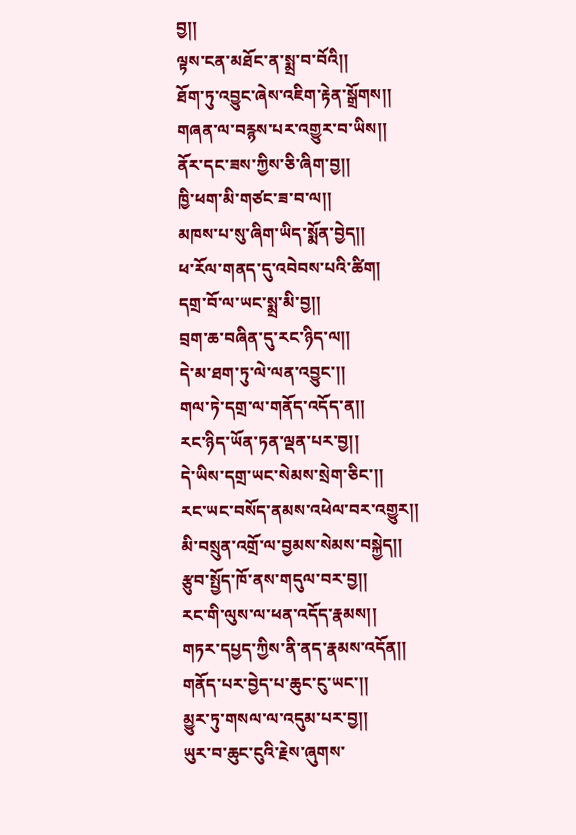བྱ།།
ལྟས་ངན་མཐོང་ན་སྨྲ་བ་བོའི།།
ཐོག་ཏུ་འབྱུང་ཞེས་འཇིག་རྟེན་སྒྲོགས།།
གཞན་ལ་བརྙས་པར་འགྱུར་བ་ཡིས།།
ནོར་དང་ཟས་ཀྱིས་ཅི་ཞིག་བྱ།།
ཁྱི་ཕག་མི་གཙང་ཟ་བ་ལ།།
མཁས་པ་སུ་ཞིག་ཡིད་སྨོན་བྱེད།།
ཕ་རོལ་གནད་དུ་འབེབས་པའི་ཚིག།
དགྲ་བོ་ལ་ཡང་སྨྲ་མི་བྱ།།
བྲག་ཆ་བཞིན་དུ་རང་ཉིད་ལ།།
དེ་མ་ཐག་ཏུ་ལེ་ལན་འབྱུང་།།
གལ་ཏེ་དགྲ་ལ་གནོད་འདོད་ན།།
རང་ཉིད་ཡོན་ཏན་ལྡན་པར་བྱ།།
དེ་ཡིས་དགྲ་ཡང་སེམས་སྲེག་ཅིང་།།
རང་ཡང་བསོད་ནམས་འཕེལ་བར་འགྱུར།།
མི་བསྲུན་འགྲོ་ལ་བྱམས་སེམས་བསྐྱེད།།
རྩུབ་སྤྱོད་ཁོ་ནས་གདུལ་བར་བྱ།།
རང་གི་ལུས་ལ་ཕན་འདོད་རྣམས།།
གཏར་དཔྱད་ཀྱིས་ནི་ནད་རྣམས་འདོན།།
གནོད་པར་བྱེད་པ་ཆུང་ངུ་ཡང་།།
མྱུར་ཏུ་གསལ་ལ་འདུམ་པར་བྱ།།
ཡུར་བ་ཆུང་ངུའི་རྗེས་ཞུགས་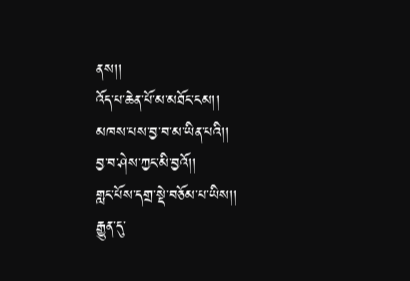ནས།།
འོད་པ་ཆེན་པོ་མ་མཐོང་ངམ།།
མཁས་པས་བྱ་བ་མ་ཡིན་པའི།།
བྱ་བ་ཤེས་ཀྱང་མི་བྱའོ།།
གླང་པོས་དགྲ་སྡེ་བཅོམ་པ་ཡིས།།
རྒྱུན་དུ་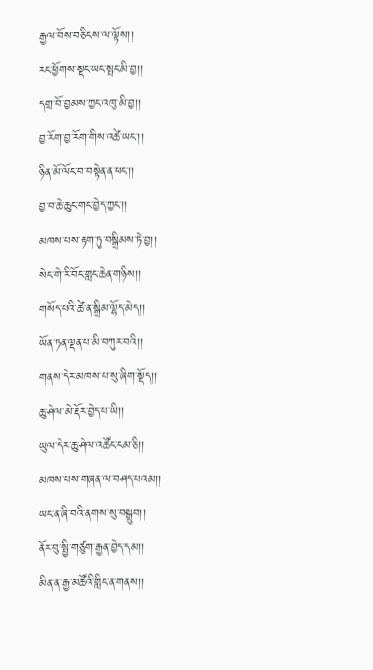རྒྱལ་བོས་བཅིངས་ལ་ལྟོས།།
རང་ཕྱོགས་སྡང་ཡང་སྤང་མི་བྱ།།
དགྲ་བོ་བྱམས་ཀྱང་འཁུ་མི་བྱ།།
བྱ་རོག་བྱ་རོག་གིས་འཚེ་ཡང་།།
ཉིན་མོ་ལོང་བ་བསྟེན་ན་ཕང་།།
བྱ་བ་ཆེ་ཆུང་གང་བྱེད་ཀྱང་།།
མཁས་པས་རྟག་ཏུ་བསྒྲིམས་ཏེ་བྱ།།
སེང་གེ་རི་བོང་གླང་ཆེན་གཉིས།།
གསོད་པའི་ཚེ་ན་སྒྲིམ་ལྷོད་མེད།།
ཡོན་ཏན་ལྡན་པ་མི་བཀུར་བའི།།
གནས་དེར་མཁས་པ་སུ་ཞིག་སྡོད།།
ཆུ་ཤེལ་མེ་རྡོར་བྱེད་པ་ཡི།།
ཡུལ་དེར་ཆུ་ཤེལ་འཚོང་ངམ་ཅི།།
མཁས་པས་གཞན་ལ་བཤད་པའམ།།
ཡང་ན་ཞི་བའི་ནགས་སུ་བསྒྲུབ།།
ནོར་བུ་སྤྱི་གཙུག་རྒྱན་བྱེད་དམ།།
མིན་ན་རྒྱ་མཚོའི་གླིང་ན་གནས།།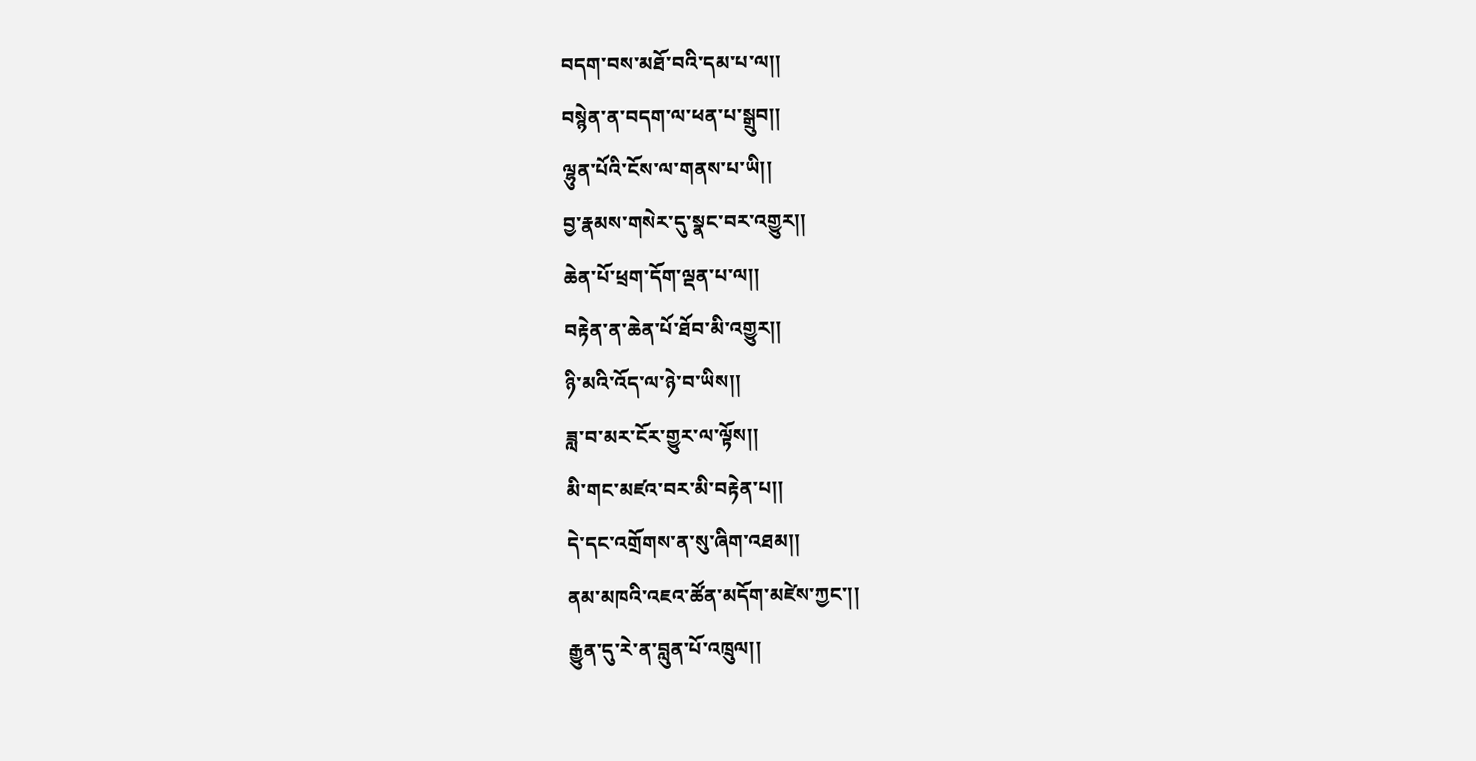བདག་བས་མཐོ་བའི་དམ་པ་ལ།།
བསྙེན་ན་བདག་ལ་ཕན་པ་སྒྲུབ།།
ལྷུན་པོའི་ངོས་ལ་གནས་པ་ཡི།།
བྱ་རྣམས་གསེར་དུ་སྣང་བར་འགྱུར།།
ཆེན་པོ་ཕྲག་དོག་ལྡན་པ་ལ།།
བརྟེན་ན་ཆེན་པོ་ཐོབ་མི་འགྱུར།།
ཉི་མའི་འོད་ལ་ཉེ་བ་ཡིས།།
ཟླ་བ་མར་ངོར་གྱུར་ལ་ལྟོས།།
མི་གང་མཛའ་བར་མི་བརྟེན་པ།།
དེ་དང་འགྲོགས་ན་སུ་ཞིག་འཐམ།།
ནམ་མཁའི་འཇའ་ཚོན་མདོག་མཛེས་ཀྱང་།།
རྒྱུན་དུ་རེ་ན་བླུན་པོ་འཁྲུལ།།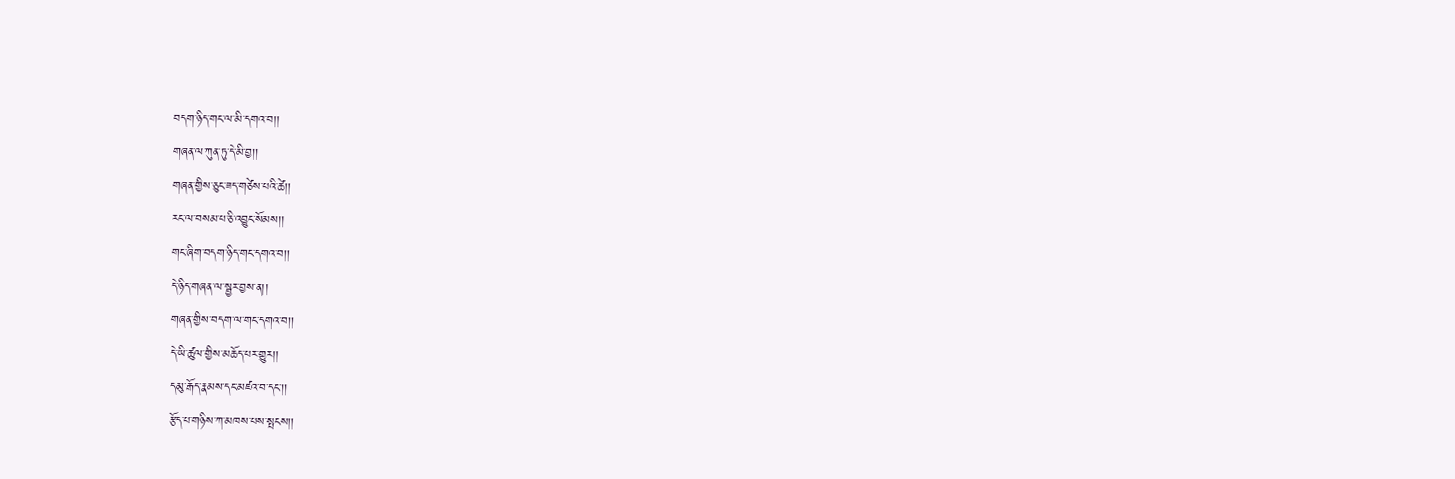བདག་ཉིད་གང་ལ་མི་དགའ་བ།།
གཞན་ལ་ཀུན་ཏུ་དེ་མི་བྱ།།
གཞན་གྱིས་ཅུང་ཟད་གཙེས་པའི་ཚེ།།
རང་ལ་བསམ་པ་ཅི་འབྱུང་སོམས།།
གང་ཞིག་བདག་ཉིད་གང་དགའ་བ།།
དེ་ཉིད་གཞན་ལ་སྦྱར་བྱས་ན།།
གཞན་གྱིས་བདག་ལ་གང་དགའ་བ།།
དེ་ཡི་ཚུལ་གྱིས་མཆོད་པར་གྱུར།།
དམུ་རྒོད་རྣམས་དང་མཛའ་བ་དང་།།
རྩོད་པ་གཉིས་ཀ་མཁས་པས་སྤངས།།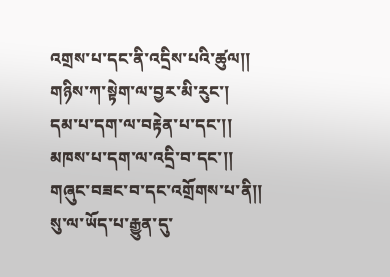འགྲས་པ་དང་ནི་འདྲིས་པའི་ཚུལ།།
གཉིས་ཀ་སྟེག་ལ་བྱར་མི་རུང་།
དམ་པ་དག་ལ་བརྟེན་པ་དང་།།
མཁས་པ་དག་ལ་འདྲི་བ་དང་།།
གཞུང་བཟང་བ་དང་འགྲོགས་པ་ནི།།
སུ་ལ་ཡོད་པ་རྒྱུན་དུ་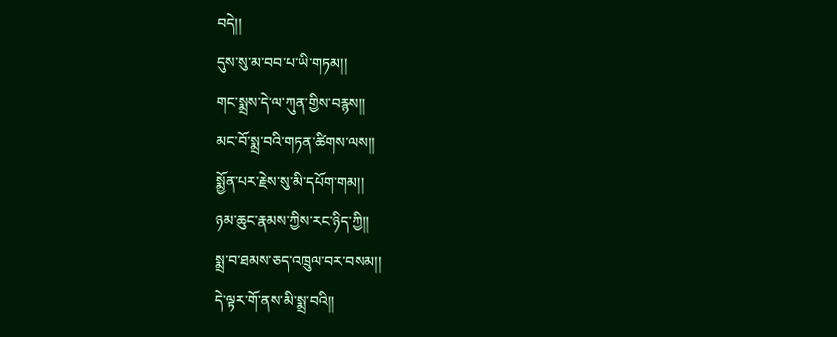བདེ།།
དུས་སུ་མ་བབ་པ་ཡི་གཏམ།།
གང་སྨྲས་དེ་ལ་ཀུན་གྱིས་བརྙས།།
མང་བོ་སྨྲ་བའི་གཏན་ཚིགས་ལས།།
སྨྱོན་པར་རྗེས་སུ་མི་དཔོག་གམ།།
ཉམ་ཆུང་རྣམས་ཀྱིས་རང་ཉིད་ཀྱི།།
སྨྲ་བ་ཐམས་ཅད་འཁྲུལ་བར་བསམ།།
དེ་ལྟར་གོ་ནས་མི་སྨྲ་བའི།།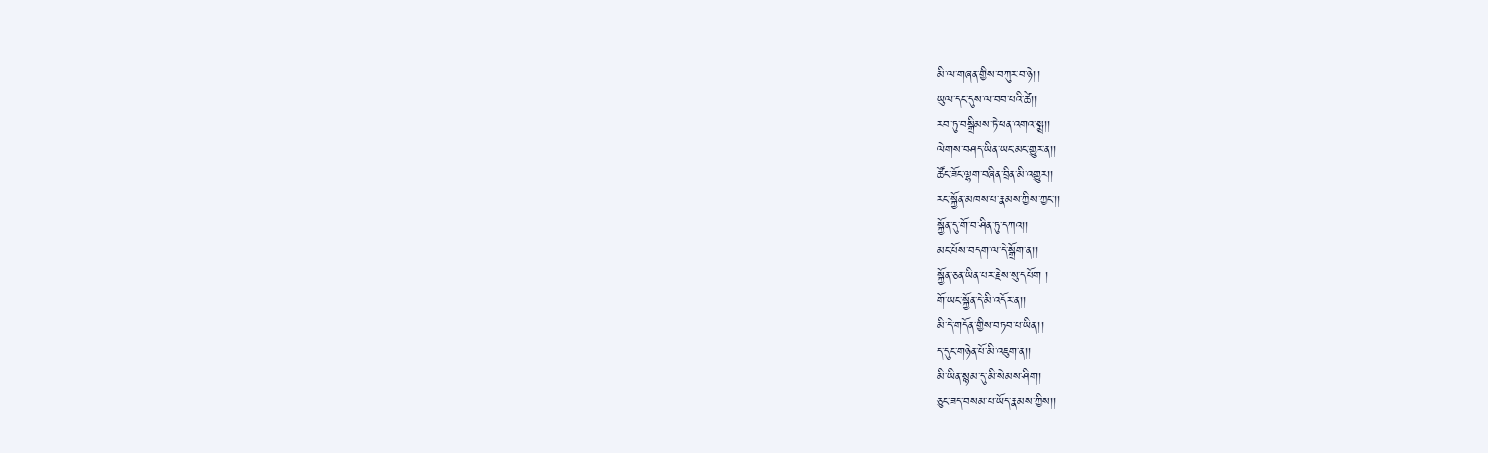མི་ལ་གཞན་གྱིས་བཀུར་བ་ཉེ།།
ཡུལ་དང་དུས་ལ་བབ་པའི་ཚེ།།
རབ་ཏུ་བསྒྲིམས་ཏེ་ཕན་འགའ་སྨྲ།།
ལེགས་བཤད་ཡིན་ཡང་མང་གྱུར་ན།།
ཚོང་ཟོང་ལྷག་བཞིན་བྲིན་མི་འགྱུར།།
རང་སྐྱོན་མཁས་པ་རྣམས་ཀྱིས་ཀྱང་།།
སྐྱོན་དུ་གོ་བ་ཤིན་ཏུ་དཀའ།།
མང་པོས་བདག་ལ་དེ་སྒྲོག་ན།།
སྐྱོན་ཅན་ཡིན་པར་རྗེས་སུ་དཔོག །
གོ་ཡང་སྐྱོན་དེ་མི་འདོར་ན།།
མི་དེ་གདོན་གྱིས་བཏབ་པ་ཡིན།།
ད་དུང་གཉེན་པོ་མི་འཇུག་ན།།
མི་ཡིན་སྙམ་དུ་མི་སེམས་ཤིག།
ཅུང་ཟད་བསམ་པ་ཡོད་རྣམས་ཀྱིས།།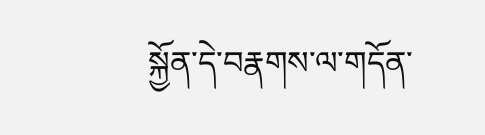སྐྱོན་དེ་བརྣགས་ལ་གདོན་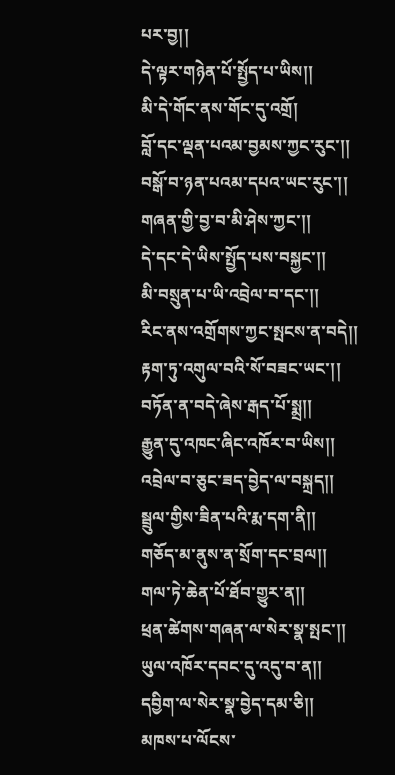པར་བྱ།།
དེ་ལྟར་གཉེན་པོ་སྤྱོད་པ་ཡིས།།
མི་དེ་གོང་ནས་གོང་དུ་འགྲོ།
བློ་དང་ལྡན་པའམ་བྱམས་ཀྱང་རུང་།།
བསྒོ་བ་ཉན་པའམ་དཔའ་ཡང་རུང་།།
གཞན་གྱི་བྱ་བ་མི་ཤེས་ཀྱང་།།
དེ་དང་དེ་ཡིས་སྤྱོད་པས་བསྐྱང་།།
མི་བསྲུན་པ་ཡི་འབྲེལ་བ་དང་།།
རིང་ནས་འགྲོགས་ཀྱང་སྤངས་ན་བདེ།།
རྟག་ཏུ་འགུལ་བའི་སོ་བཟང་ཡང་།།
བཏོན་ན་བདེ་ཞེས་རྒད་པོ་སྨྲ།།
རྒྱུན་དུ་འཁང་ཞིང་འཁོར་བ་ཡིས།།
འབྲེལ་བ་ཅུང་ཟད་བྱེད་ལ་བསྐྲད།།
སྦྲུལ་གྱིས་ཟིན་པའི་རྨ་དག་ནི།།
གཅོད་མ་ནུས་ན་སྲོག་དང་བྲལ།།
གལ་ཏེ་ཆེན་པོ་ཐོབ་གྱུར་ན།།
ཕྲན་ཚེགས་གཞན་ལ་སེར་སྣ་སྤང་།།
ཡུལ་འཁོར་དབང་དུ་འདུ་བ་ན།།
དབྱིག་ལ་སེར་སྣ་བྱེད་དམ་ཅི།།
མཁས་པ་ལོངས་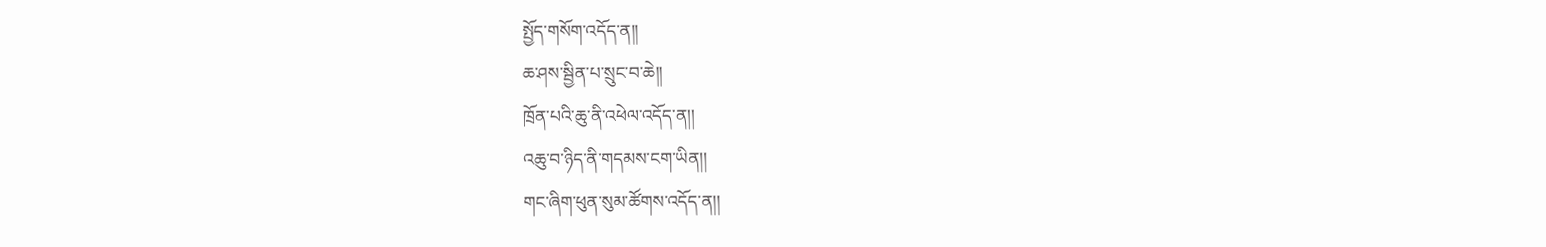སྤྱོད་གསོག་འདོད་ན།།
ཆ་ཤས་སྦྱིན་པ་སྲུང་བ་ཆེ།།
ཁྲོན་པའི་ཆུ་ནི་འཕེལ་འདོད་ན།།
འཆུ་བ་ཉིད་ནི་གདམས་ངག་ཡིན།།
གང་ཞིག་ཕུན་སུམ་ཚོགས་འདོད་ན།།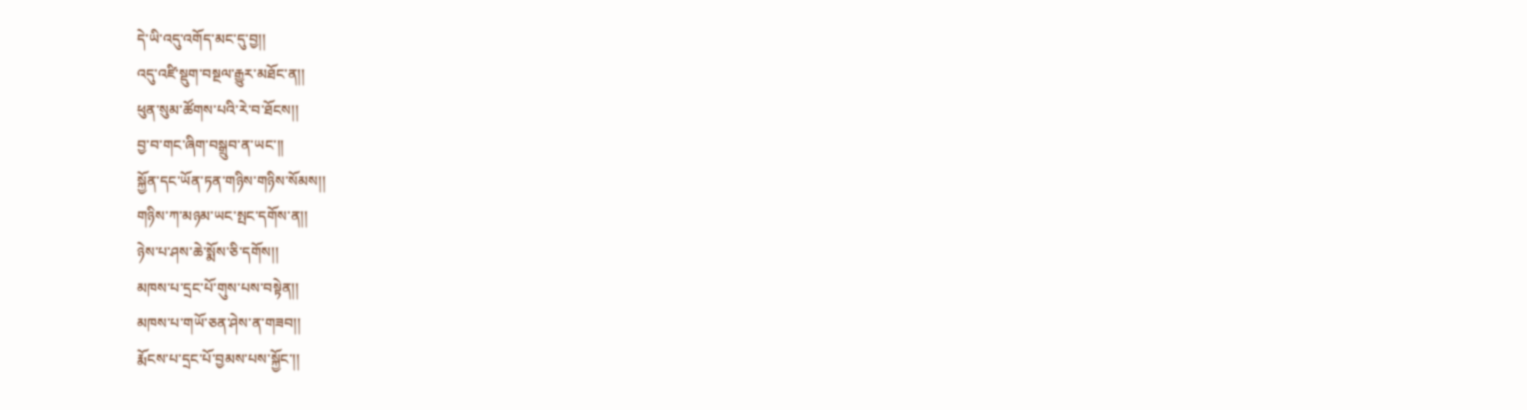དེ་ཡི་འདུ་འགོད་མང་དུ་བྱ།།
འདུ་འཛི་སྡུག་བསྔལ་རྒྱུར་མཐོང་ན།།
ཕུན་སུམ་ཚོགས་པའི་རེ་བ་ཐོངས།།
བྱ་བ་གང་ཞིག་བསྒྲུབ་ན་ཡང་།།
སྐྱོན་དང་ཡོན་ཏན་གཉིས་གཉིས་སོམས།།
གཉིས་ཀ་མཉམ་ཡང་སྤང་དགོས་ན།།
ཉེས་པ་ཤས་ཆེ་སྨོས་ཅི་དགོས།།
མཁས་པ་དྲང་པོ་གུས་པས་བསྟེན།།
མཁས་པ་གཡོ་ཅན་ཤེས་ན་གཟབ།།
རྨོངས་པ་དྲང་པོ་བྱམས་པས་སྐྱོང་།།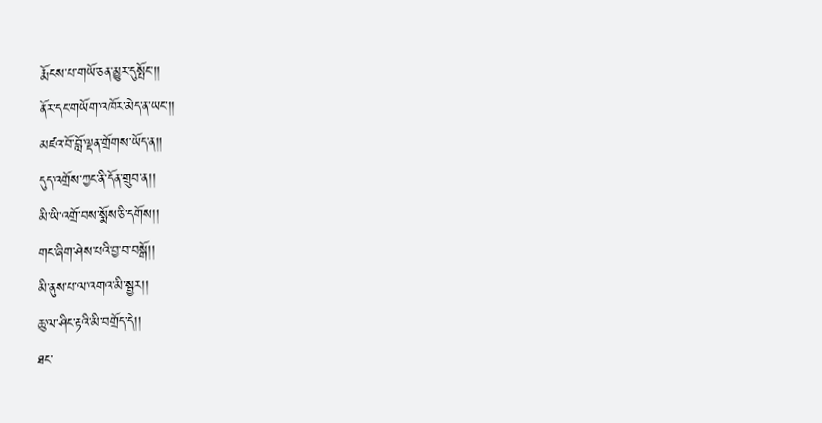རྨོངས་པ་གཡོ་ཅན་མྱུར་དུསྤོང་།།
ནོར་དང་གཡོག་འཁོར་མེད་ན་ཡང་།།
མཛའ་བོ་བློ་ལྡན་གྲོགས་ཡོད་ན།།
དུད་འགྲོས་ཀྱང་ནི་དོན་གྲུབ་ན།།
མི་ཡི་འགྲོ་བས་སྨོས་ཅི་དགོས།།
གང་ཞིག་ཤེས་པའི་བྱ་བ་བསྒོ།།
མི་ནུས་པ་ལ་འགའ་མི་སྦྱར།།
ཆུ་ལ་ཤིང་རྟའི་མི་བགྲོད་དེ།།
ཐང་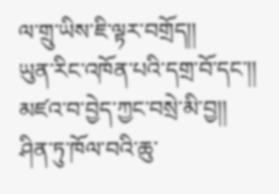ལ་གྲུ་ཡིས་ཇི་ལྟར་བགྲོད།།
ཡུན་རིང་འཁོན་པའི་དགྲ་བོ་དང་།།
མཛའ་བ་བྱེད་ཀྱང་བསྲེ་མི་བྱ།།
ཤིན་ཏུ་ཁོལ་བའི་ཆུ་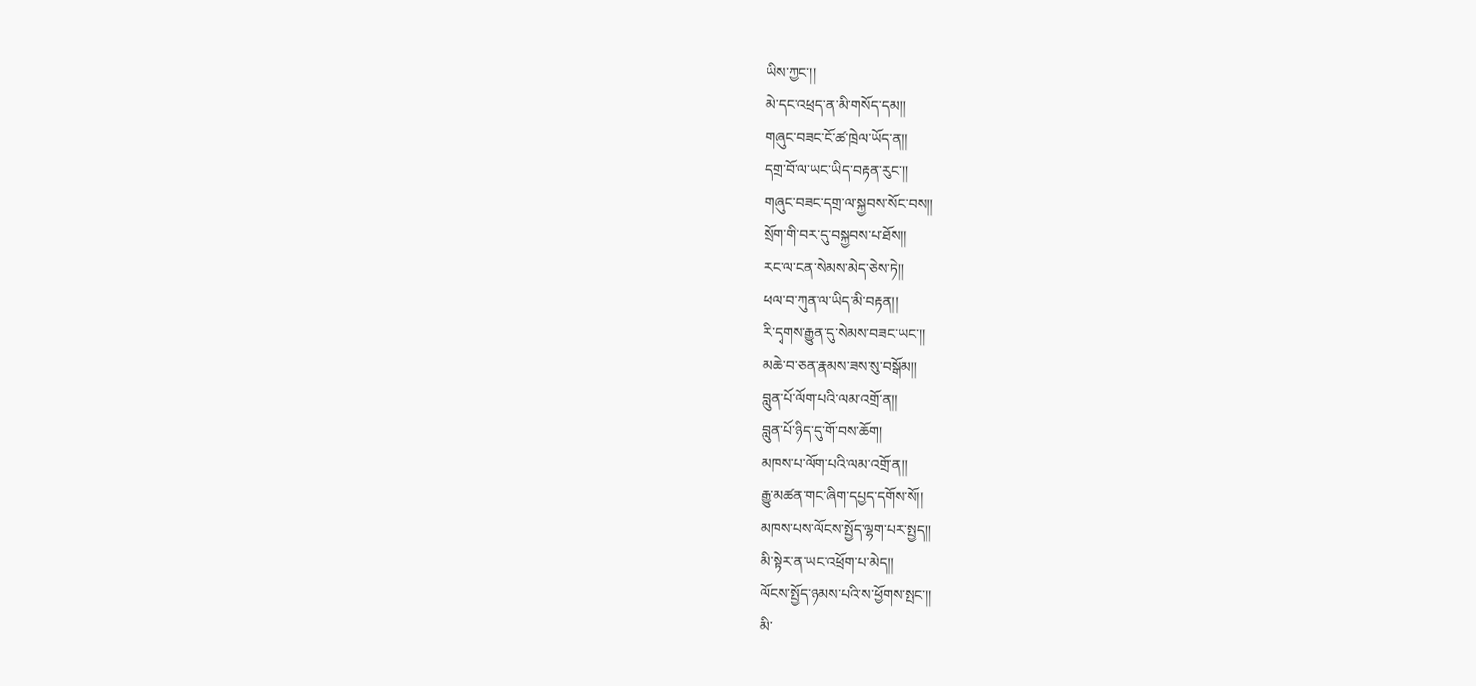ཡིས་ཀྱང་།།
མེ་དང་འཕྲད་ན་མི་གསོད་དམ།།
གཞུང་བཟང་ངོ་ཚ་ཁྲེལ་ཡོད་ན།།
དགྲ་བོ་ལ་ཡང་ཡིད་བརྟན་རུང་།།
གཞུང་བཟང་དགྲ་ལ་སྐྱབས་སོང་བས།།
སྲོག་གི་བར་དུ་བསྐྱབས་པ་ཐོས།།
རང་ལ་ངན་སེམས་མེད་ཅེས་ཏེ།།
ཕལ་བ་ཀུན་ལ་ཡིད་མི་བརྟན།།
རི་དྭགས་རྒྱུན་དུ་སེམས་བཟང་ཡང་།།
མཆེ་བ་ཅན་རྣམས་ཟས་སུ་བསྒོམ།།
བླུན་པོ་ལོག་པའི་ལམ་འགྲོ་ན།།
བླུན་པོ་ཉིད་དུ་གོ་བས་ཆོག།
མཁས་པ་ལོག་པའི་ལམ་འགྲོ་ན།།
རྒྱུ་མཚན་གང་ཞིག་དཔྱད་དགོས་སོ།།
མཁས་པས་ལོངས་སྤྱོད་ལྷག་པར་སྤྱད།།
མི་སྟེར་ན་ཡང་འཕྲོག་པ་མེད།།
ལོངས་སྤྱོད་ཉམས་པའི་ས་ཕྱོགས་སྤང་།།
མི་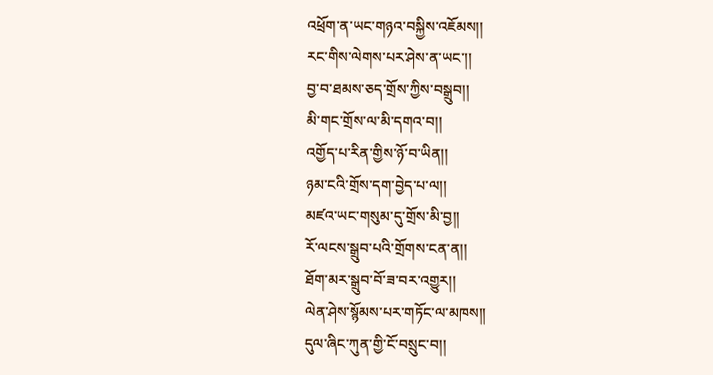འཕྲོག་ན་ཡང་གཉའ་བསྐྱིས་འཇོམས།།
རང་གིས་ལེགས་པར་ཤེས་ན་ཡང་།།
བྱ་བ་ཐམས་ཅད་གྲོས་ཀྱིས་བསྒྲུབ།།
མི་གང་གྲོས་ལ་མི་དགའ་བ།།
འགྱོད་པ་རིན་གྱིས་ཉོ་བ་ཡིན།།
ཉམ་ངའི་གྲོས་དག་བྱེད་པ་ལ།།
མཛའ་ཡང་གསུམ་དུ་གྲོས་མི་བྱ།།
རོ་ལངས་སྒྲུབ་པའི་གྲོགས་ངན་ན།།
ཐོག་མར་སྒྲུབ་བོ་ཟ་བར་འགྱུར།།
ལེན་ཤེས་སྙོམས་པར་གཏོང་ལ་མཁས།།
དུལ་ཞིང་ཀུན་གྱི་ངོ་བསྲུང་བ།།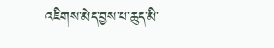འཇིགས་མེད་བྱས་པ་ཆུད་མི་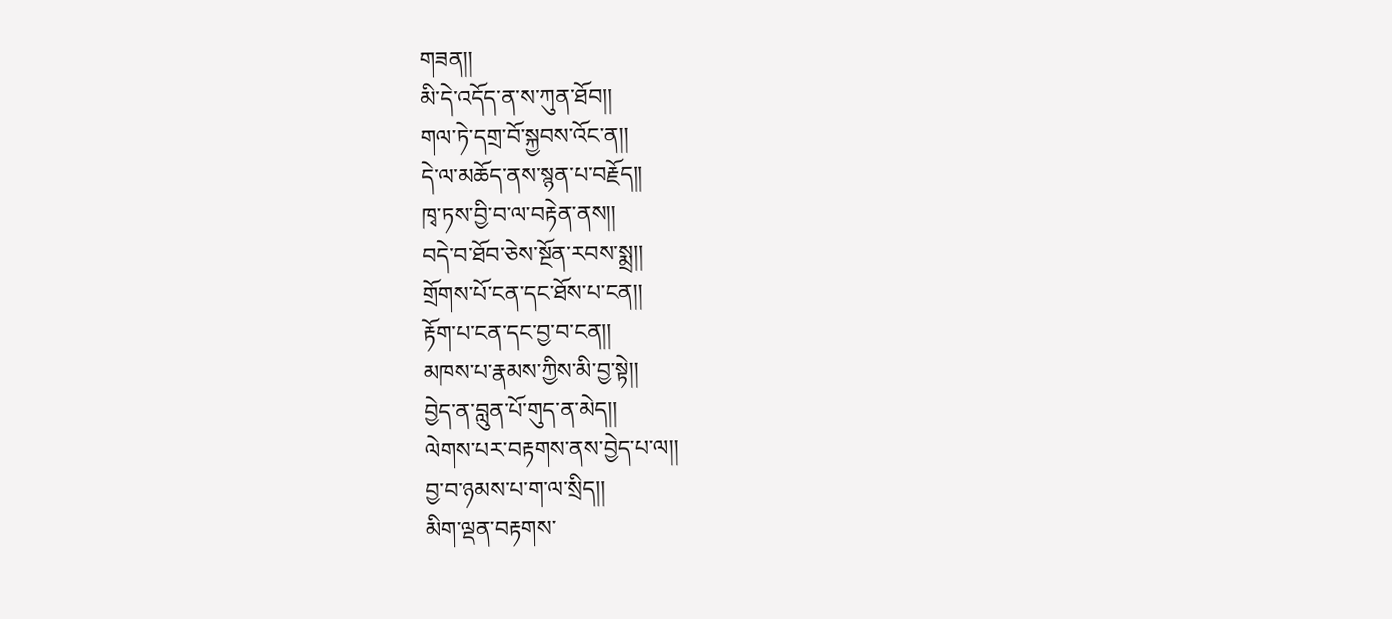གཟན།།
མི་དེ་འདོད་ན་ས་ཀུན་ཐོབ།།
གལ་ཏེ་དགྲ་བོ་སྐྱབས་འོང་ན།།
དེ་ལ་མཆོད་ནས་སྙན་པ་བརྗོད།།
ཁྭ་ཏས་བྱི་བ་ལ་བརྟེན་ནས།།
བདེ་བ་ཐོབ་ཅེས་སྔོན་རབས་སྨྲ།།
གྲོགས་པོ་ངན་དང་ཐོས་པ་ངན།།
རྟོག་པ་ངན་དང་བྱ་བ་ངན།།
མཁས་པ་རྣམས་ཀྱིས་མི་བྱ་སྟེ།།
བྱེད་ན་བླུན་པོ་གུད་ན་མེད།།
ལེགས་པར་བརྟགས་ནས་བྱེད་པ་ལ།།
བྱ་བ་ཉམས་པ་ག་ལ་སྲིད།།
མིག་ལྡན་བརྟགས་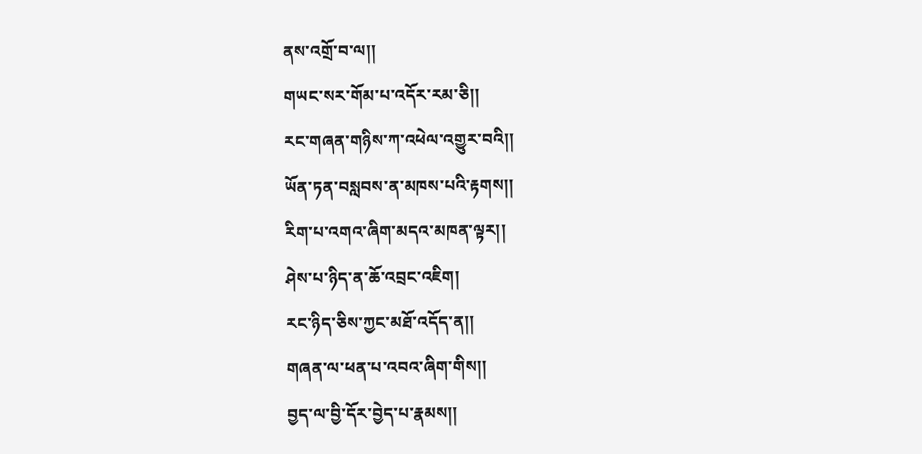ནས་འགྲོ་བ་ལ།།
གཡང་སར་གོམ་པ་འདོར་རམ་ཅི།།
རང་གཞན་གཉིས་ཀ་འཕེལ་འགྱུར་བའི།།
ཡོན་ཏན་བསླབས་ན་མཁས་པའི་རྟགས།།
རིག་པ་འགའ་ཞིག་མདའ་མཁན་ལྟར།།
ཤེས་པ་ཉིད་ན་ཆོ་འབྲང་འཇིག།
རང་ཉིད་ཅིས་ཀྱང་མཐོ་འདོད་ན།།
གཞན་ལ་ཕན་པ་འབའ་ཞིག་གིས།།
བྱད་ལ་བྱི་དོར་བྱེད་པ་རྣམས།།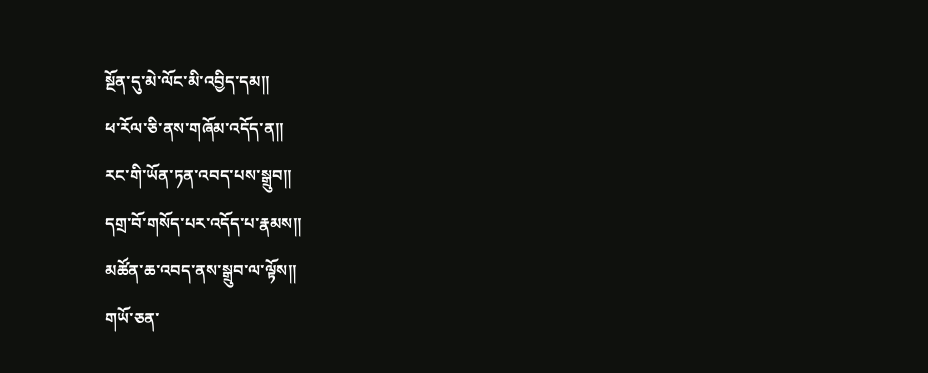སྔོན་དུ་མེ་ལོང་མི་འབྱིད་དམ།།
ཕ་རོལ་ཅི་ནས་གཞོམ་འདོད་ན།།
རང་གི་ཡོན་ཏན་འབད་པས་སྒྲུབ།།
དགྲ་བོ་གསོད་པར་འདོད་པ་རྣམས།།
མཚོན་ཆ་འབད་ནས་སྒྲུབ་ལ་ལྟོས།།
གཡོ་ཅན་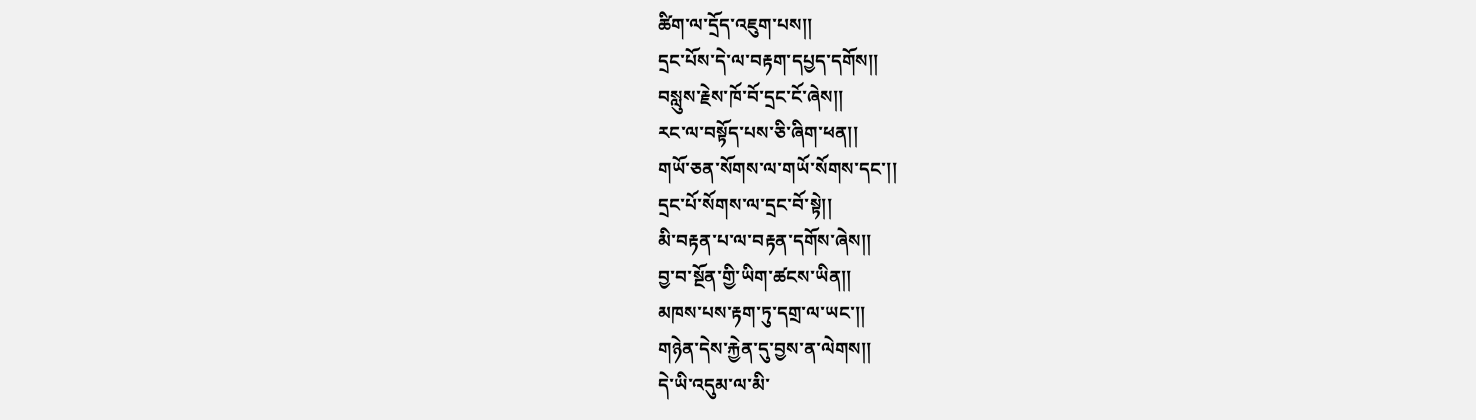ཚིག་ལ་དྲོད་འཇུག་པས།།
དྲང་པོས་དེ་ལ་བརྟག་དཔྱད་དགོས།།
བསླུས་རྗེས་ཁོ་བོ་དྲང་ངོ་ཞེས།།
རང་ལ་བསྟོད་པས་ཅི་ཞིག་ཕན།།
གཡོ་ཅན་སོགས་ལ་གཡོ་སོགས་དང་།།
དྲང་པོ་སོགས་ལ་དྲང་བོ་སྟེ།།
མི་བརྟན་པ་ལ་བརྟན་དགོས་ཞེས།།
བྱ་བ་སྔོན་གྱི་ཡིག་ཚངས་ཡིན།།
མཁས་པས་རྟག་ཏུ་དགྲ་ལ་ཡང་།།
གཉེན་དེས་རྐྱེན་དུ་བྱས་ན་ལེགས།།
དེ་ཡི་འདུམ་ལ་མི་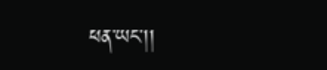ཕན་ཡང་།།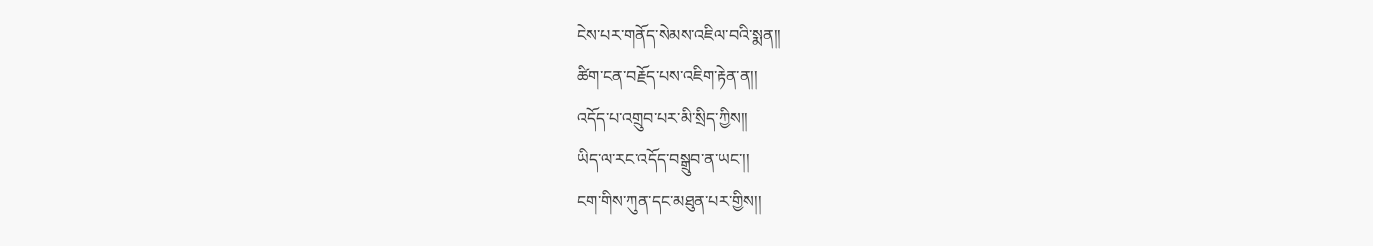ངེས་པར་གནོད་སེམས་འཇིལ་བའི་སྨན།།
ཚིག་ངན་བརྗོད་པས་འཇིག་རྟེན་ན།།
འདོད་པ་འགྲུབ་པར་མི་སྲིད་ཀྱིས།།
ཡིད་ལ་རང་འདོད་བསྒྲུབ་ན་ཡང་།།
ངག་གིས་ཀུན་དང་མཐུན་པར་གྱིས།།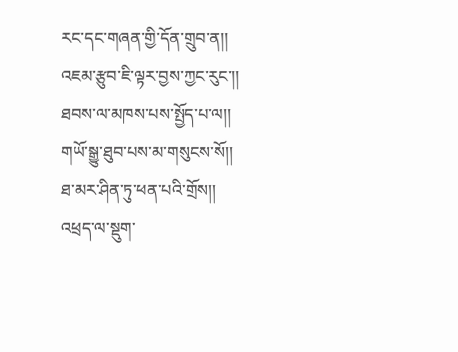རང་དང་གཞན་གྱི་དོན་གྲུབ་ན།།
འཇམ་རྩུབ་ཇི་ལྟར་བྱས་ཀྱང་རུང་།།
ཐབས་ལ་མཁས་པས་སྤྱོད་པ་ལ།།
གཡོ་སྒྱུ་ཐུབ་པས་མ་གསུངས་སོ།།
ཐ་མར་ཤིན་ཏུ་ཕན་པའི་གྲོས།།
འཕྲད་ལ་སྡུག་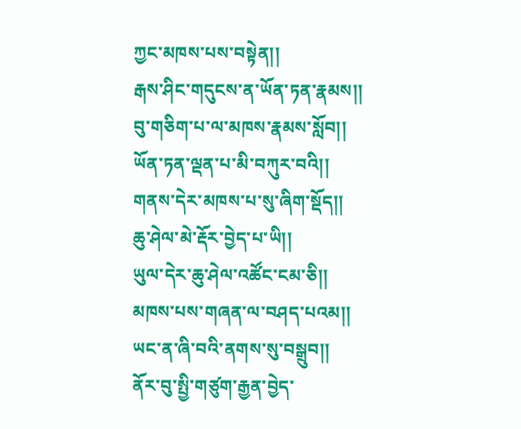ཀྱང་མཁས་པས་བསྟེན།།
རྒས་ཤིང་གདུངས་ན་ཡོན་ཏན་རྣམས།།
བུ་གཅིག་པ་ལ་མཁས་རྣམས་སློབ།།
ཡོན་ཏན་ལྡན་པ་མི་བཀུར་བའི།།
གནས་དེར་མཁས་པ་སུ་ཞིག་སྡོད།།
ཆུ་ཤེལ་མེ་རྡོར་བྱེད་པ་ཡི།།
ཡུལ་དེར་ཆུ་ཤེལ་འཚོང་ངམ་ཅི།།
མཁས་པས་གཞན་ལ་བཤད་པའམ།།
ཡང་ན་ཞི་བའི་ནགས་སུ་བསྒྲུབ།།
ནོར་བུ་སྤྱི་གཙུག་རྒྱན་བྱེད་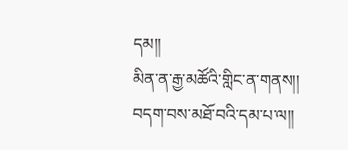དམ།།
མིན་ན་རྒྱ་མཚོའི་གླིང་ན་གནས།།
བདག་བས་མཐོ་བའི་དམ་པ་ལ།།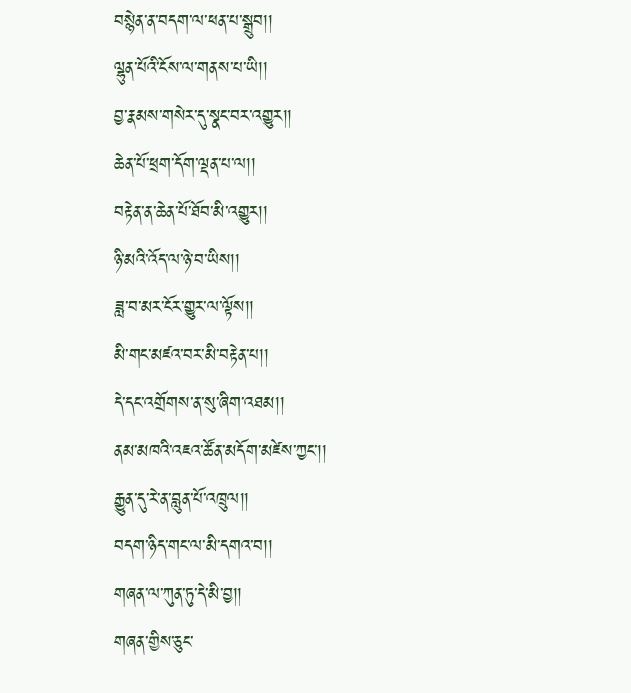བསྙེན་ན་བདག་ལ་ཕན་པ་སྒྲུབ།།
ལྷུན་པོའི་ངོས་ལ་གནས་པ་ཡི།།
བྱ་རྣམས་གསེར་དུ་སྣང་བར་འགྱུར།།
ཆེན་པོ་ཕྲག་དོག་ལྡན་པ་ལ།།
བརྟེན་ན་ཆེན་པོ་ཐོབ་མི་འགྱུར།།
ཉི་མའི་འོད་ལ་ཉེ་བ་ཡིས།།
ཟླ་བ་མར་ངོར་གྱུར་ལ་ལྟོས།།
མི་གང་མཛའ་བར་མི་བརྟེན་པ།།
དེ་དང་འགྲོགས་ན་སུ་ཞིག་འཐམ།།
ནམ་མཁའི་འཇའ་ཚོན་མདོག་མཛེས་ཀྱང་།།
རྒྱུན་དུ་རེ་ན་བླུན་པོ་འཁྲུལ།།
བདག་ཉིད་གང་ལ་མི་དགའ་བ།།
གཞན་ལ་ཀུན་ཏུ་དེ་མི་བྱ།།
གཞན་གྱིས་ཅུང་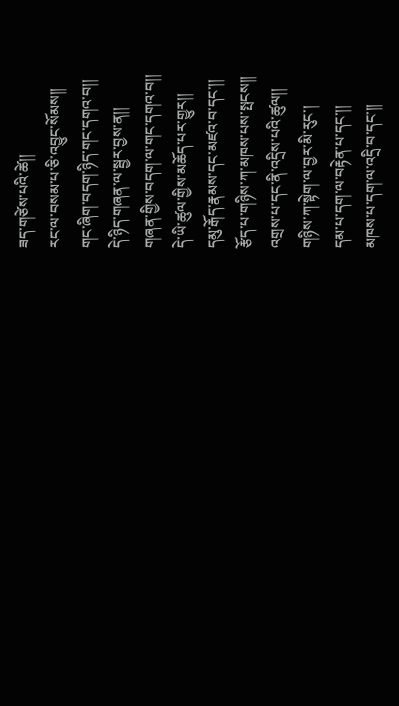ཟད་གཙེས་པའི་ཚེ།།
རང་ལ་བསམ་པ་ཅི་འབྱུང་སོམས།།
གང་ཞིག་བདག་ཉིད་གང་དགའ་བ།།
དེ་ཉིད་གཞན་ལ་སྦྱར་བྱས་ན།།
གཞན་གྱིས་བདག་ལ་གང་དགའ་བ།།
དེ་ཡི་ཚུལ་གྱིས་མཆོད་པར་གྱུར།།
དམུ་རྒོད་རྣམས་དང་མཛའ་བ་དང་།།
རྩོད་པ་གཉིས་ཀ་མཁས་པས་སྤངས།།
འགྲས་པ་དང་ནི་འདྲིས་པའི་ཚུལ།།
གཉིས་ཀ་སྟེག་ལ་བྱར་མི་རུང་།
དམ་པ་དག་ལ་བརྟེན་པ་དང་།།
མཁས་པ་དག་ལ་འདྲི་བ་དང་།།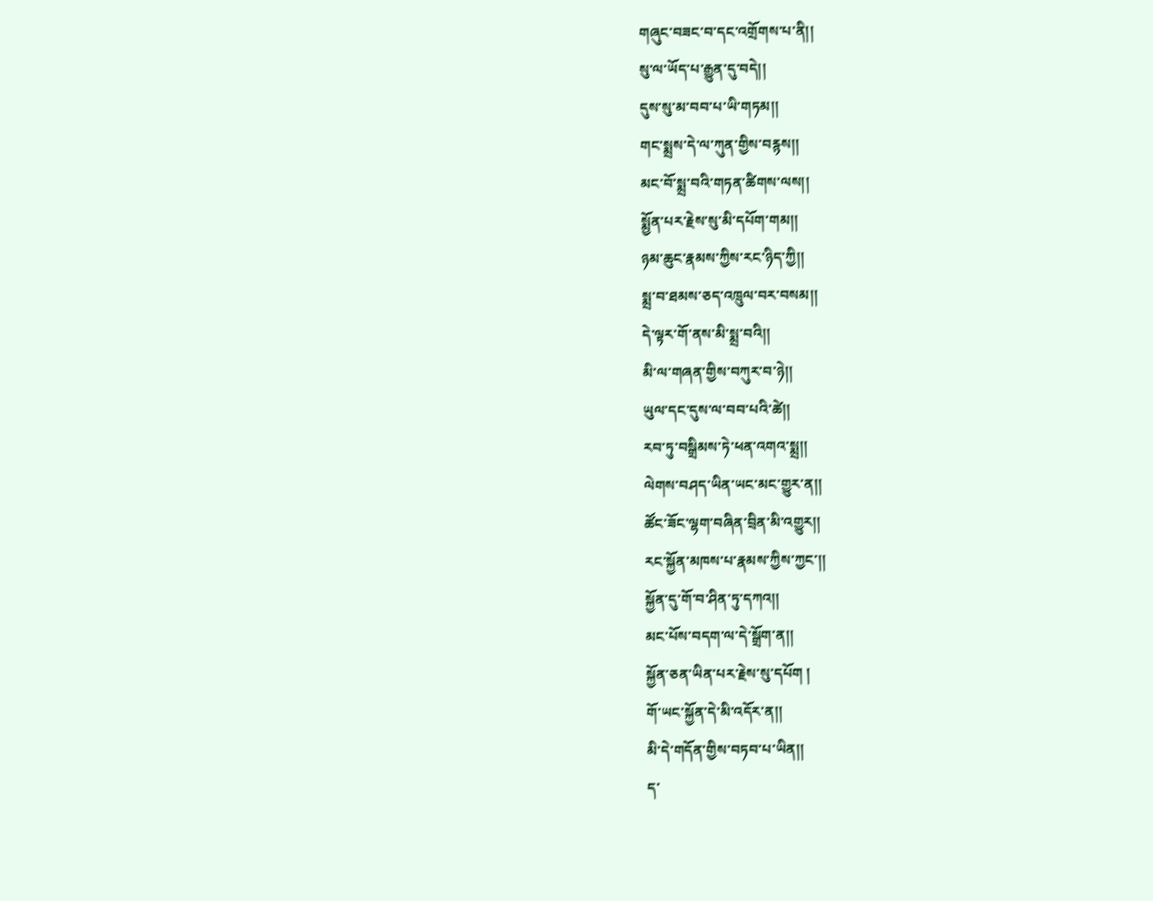གཞུང་བཟང་བ་དང་འགྲོགས་པ་ནི།།
སུ་ལ་ཡོད་པ་རྒྱུན་དུ་བདེ།།
དུས་སུ་མ་བབ་པ་ཡི་གཏམ།།
གང་སྨྲས་དེ་ལ་ཀུན་གྱིས་བརྙས།།
མང་བོ་སྨྲ་བའི་གཏན་ཚིགས་ལས།།
སྨྱོན་པར་རྗེས་སུ་མི་དཔོག་གམ།།
ཉམ་ཆུང་རྣམས་ཀྱིས་རང་ཉིད་ཀྱི།།
སྨྲ་བ་ཐམས་ཅད་འཁྲུལ་བར་བསམ།།
དེ་ལྟར་གོ་ནས་མི་སྨྲ་བའི།།
མི་ལ་གཞན་གྱིས་བཀུར་བ་ཉེ།།
ཡུལ་དང་དུས་ལ་བབ་པའི་ཚེ།།
རབ་ཏུ་བསྒྲིམས་ཏེ་ཕན་འགའ་སྨྲ།།
ལེགས་བཤད་ཡིན་ཡང་མང་གྱུར་ན།།
ཚོང་ཟོང་ལྷག་བཞིན་བྲིན་མི་འགྱུར།།
རང་སྐྱོན་མཁས་པ་རྣམས་ཀྱིས་ཀྱང་།།
སྐྱོན་དུ་གོ་བ་ཤིན་ཏུ་དཀའ།།
མང་པོས་བདག་ལ་དེ་སྒྲོག་ན།།
སྐྱོན་ཅན་ཡིན་པར་རྗེས་སུ་དཔོག །
གོ་ཡང་སྐྱོན་དེ་མི་འདོར་ན།།
མི་དེ་གདོན་གྱིས་བཏབ་པ་ཡིན།།
ད་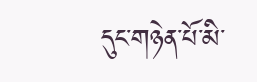དུང་གཉེན་པོ་མི་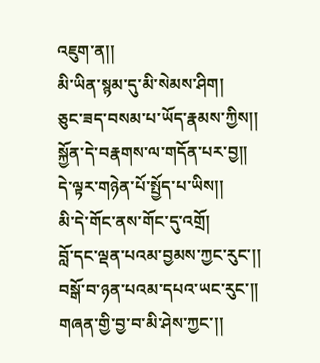འཇུག་ན།།
མི་ཡིན་སྙམ་དུ་མི་སེམས་ཤིག།
ཅུང་ཟད་བསམ་པ་ཡོད་རྣམས་ཀྱིས།།
སྐྱོན་དེ་བརྣགས་ལ་གདོན་པར་བྱ།།
དེ་ལྟར་གཉེན་པོ་སྤྱོད་པ་ཡིས།།
མི་དེ་གོང་ནས་གོང་དུ་འགྲོ།
བློ་དང་ལྡན་པའམ་བྱམས་ཀྱང་རུང་།།
བསྒོ་བ་ཉན་པའམ་དཔའ་ཡང་རུང་།།
གཞན་གྱི་བྱ་བ་མི་ཤེས་ཀྱང་།།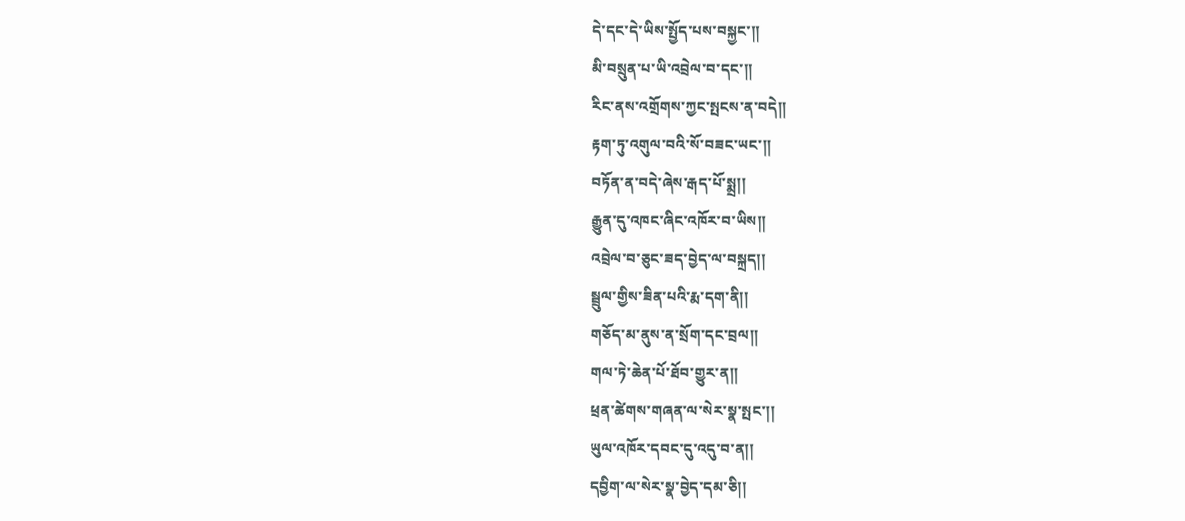དེ་དང་དེ་ཡིས་སྤྱོད་པས་བསྐྱང་།།
མི་བསྲུན་པ་ཡི་འབྲེལ་བ་དང་།།
རིང་ནས་འགྲོགས་ཀྱང་སྤངས་ན་བདེ།།
རྟག་ཏུ་འགུལ་བའི་སོ་བཟང་ཡང་།།
བཏོན་ན་བདེ་ཞེས་རྒད་པོ་སྨྲ།།
རྒྱུན་དུ་འཁང་ཞིང་འཁོར་བ་ཡིས།།
འབྲེལ་བ་ཅུང་ཟད་བྱེད་ལ་བསྐྲད།།
སྦྲུལ་གྱིས་ཟིན་པའི་རྨ་དག་ནི།།
གཅོད་མ་ནུས་ན་སྲོག་དང་བྲལ།།
གལ་ཏེ་ཆེན་པོ་ཐོབ་གྱུར་ན།།
ཕྲན་ཚེགས་གཞན་ལ་སེར་སྣ་སྤང་།།
ཡུལ་འཁོར་དབང་དུ་འདུ་བ་ན།།
དབྱིག་ལ་སེར་སྣ་བྱེད་དམ་ཅི།།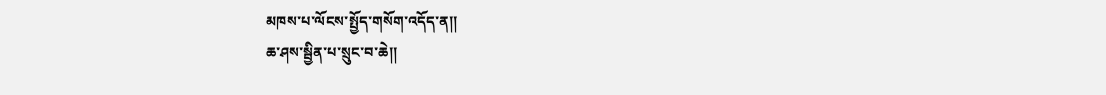མཁས་པ་ལོངས་སྤྱོད་གསོག་འདོད་ན།།
ཆ་ཤས་སྦྱིན་པ་སྲུང་བ་ཆེ།།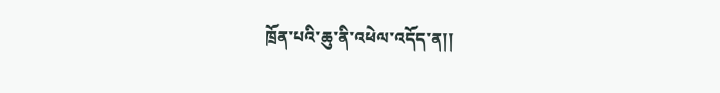ཁྲོན་པའི་ཆུ་ནི་འཕེལ་འདོད་ན།།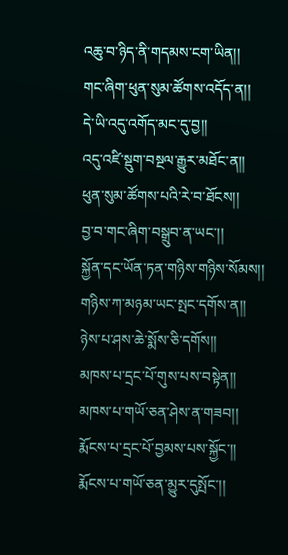འཆུ་བ་ཉིད་ནི་གདམས་ངག་ཡིན།།
གང་ཞིག་ཕུན་སུམ་ཚོགས་འདོད་ན།།
དེ་ཡི་འདུ་འགོད་མང་དུ་བྱ།།
འདུ་འཛི་སྡུག་བསྔལ་རྒྱུར་མཐོང་ན།།
ཕུན་སུམ་ཚོགས་པའི་རེ་བ་ཐོངས།།
བྱ་བ་གང་ཞིག་བསྒྲུབ་ན་ཡང་།།
སྐྱོན་དང་ཡོན་ཏན་གཉིས་གཉིས་སོམས།།
གཉིས་ཀ་མཉམ་ཡང་སྤང་དགོས་ན།།
ཉེས་པ་ཤས་ཆེ་སྨོས་ཅི་དགོས།།
མཁས་པ་དྲང་པོ་གུས་པས་བསྟེན།།
མཁས་པ་གཡོ་ཅན་ཤེས་ན་གཟབ།།
རྨོངས་པ་དྲང་པོ་བྱམས་པས་སྐྱོང་།།
རྨོངས་པ་གཡོ་ཅན་མྱུར་དུསྤོང་།།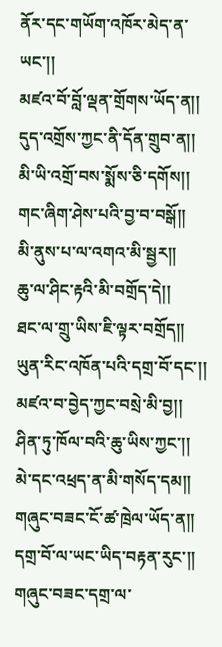ནོར་དང་གཡོག་འཁོར་མེད་ན་ཡང་།།
མཛའ་བོ་བློ་ལྡན་གྲོགས་ཡོད་ན།།
དུད་འགྲོས་ཀྱང་ནི་དོན་གྲུབ་ན།།
མི་ཡི་འགྲོ་བས་སྨོས་ཅི་དགོས།།
གང་ཞིག་ཤེས་པའི་བྱ་བ་བསྒོ།།
མི་ནུས་པ་ལ་འགའ་མི་སྦྱར།།
ཆུ་ལ་ཤིང་རྟའི་མི་བགྲོད་དེ།།
ཐང་ལ་གྲུ་ཡིས་ཇི་ལྟར་བགྲོད།།
ཡུན་རིང་འཁོན་པའི་དགྲ་བོ་དང་།།
མཛའ་བ་བྱེད་ཀྱང་བསྲེ་མི་བྱ།།
ཤིན་ཏུ་ཁོལ་བའི་ཆུ་ཡིས་ཀྱང་།།
མེ་དང་འཕྲད་ན་མི་གསོད་དམ།།
གཞུང་བཟང་ངོ་ཚ་ཁྲེལ་ཡོད་ན།།
དགྲ་བོ་ལ་ཡང་ཡིད་བརྟན་རུང་།།
གཞུང་བཟང་དགྲ་ལ་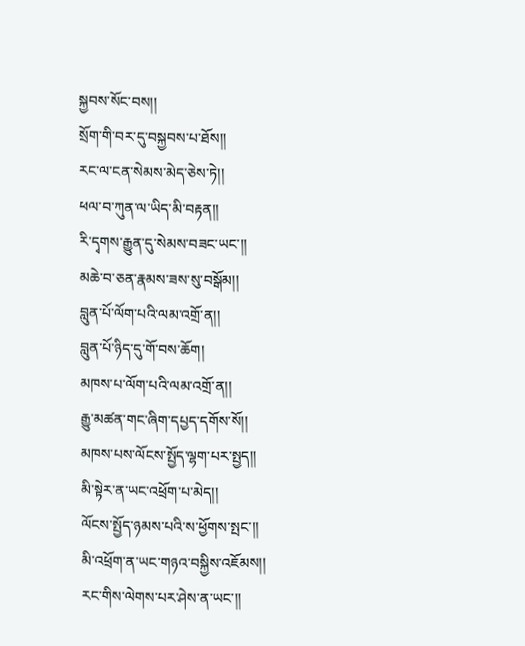སྐྱབས་སོང་བས།།
སྲོག་གི་བར་དུ་བསྐྱབས་པ་ཐོས།།
རང་ལ་ངན་སེམས་མེད་ཅེས་ཏེ།།
ཕལ་བ་ཀུན་ལ་ཡིད་མི་བརྟན།།
རི་དྭགས་རྒྱུན་དུ་སེམས་བཟང་ཡང་།།
མཆེ་བ་ཅན་རྣམས་ཟས་སུ་བསྒོམ།།
བླུན་པོ་ལོག་པའི་ལམ་འགྲོ་ན།།
བླུན་པོ་ཉིད་དུ་གོ་བས་ཆོག།
མཁས་པ་ལོག་པའི་ལམ་འགྲོ་ན།།
རྒྱུ་མཚན་གང་ཞིག་དཔྱད་དགོས་སོ།།
མཁས་པས་ལོངས་སྤྱོད་ལྷག་པར་སྤྱད།།
མི་སྟེར་ན་ཡང་འཕྲོག་པ་མེད།།
ལོངས་སྤྱོད་ཉམས་པའི་ས་ཕྱོགས་སྤང་།།
མི་འཕྲོག་ན་ཡང་གཉའ་བསྐྱིས་འཇོམས།།
རང་གིས་ལེགས་པར་ཤེས་ན་ཡང་།།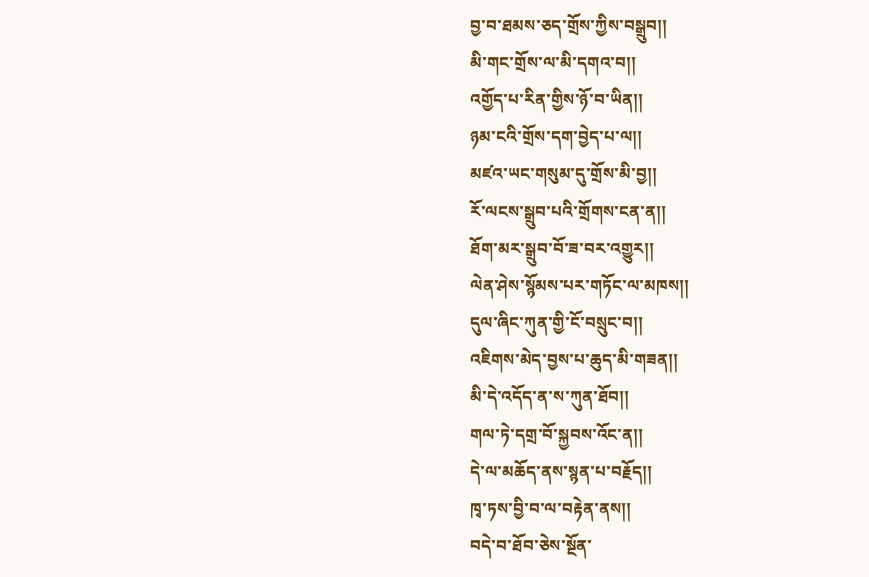བྱ་བ་ཐམས་ཅད་གྲོས་ཀྱིས་བསྒྲུབ།།
མི་གང་གྲོས་ལ་མི་དགའ་བ།།
འགྱོད་པ་རིན་གྱིས་ཉོ་བ་ཡིན།།
ཉམ་ངའི་གྲོས་དག་བྱེད་པ་ལ།།
མཛའ་ཡང་གསུམ་དུ་གྲོས་མི་བྱ།།
རོ་ལངས་སྒྲུབ་པའི་གྲོགས་ངན་ན།།
ཐོག་མར་སྒྲུབ་བོ་ཟ་བར་འགྱུར།།
ལེན་ཤེས་སྙོམས་པར་གཏོང་ལ་མཁས།།
དུལ་ཞིང་ཀུན་གྱི་ངོ་བསྲུང་བ།།
འཇིགས་མེད་བྱས་པ་ཆུད་མི་གཟན།།
མི་དེ་འདོད་ན་ས་ཀུན་ཐོབ།།
གལ་ཏེ་དགྲ་བོ་སྐྱབས་འོང་ན།།
དེ་ལ་མཆོད་ནས་སྙན་པ་བརྗོད།།
ཁྭ་ཏས་བྱི་བ་ལ་བརྟེན་ནས།།
བདེ་བ་ཐོབ་ཅེས་སྔོན་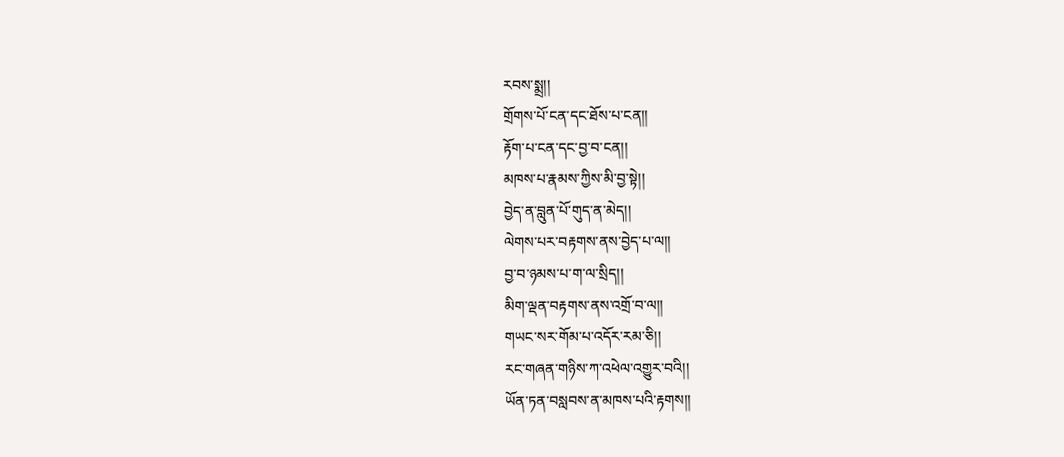རབས་སྨྲ།།
གྲོགས་པོ་ངན་དང་ཐོས་པ་ངན།།
རྟོག་པ་ངན་དང་བྱ་བ་ངན།།
མཁས་པ་རྣམས་ཀྱིས་མི་བྱ་སྟེ།།
བྱེད་ན་བླུན་པོ་གུད་ན་མེད།།
ལེགས་པར་བརྟགས་ནས་བྱེད་པ་ལ།།
བྱ་བ་ཉམས་པ་ག་ལ་སྲིད།།
མིག་ལྡན་བརྟགས་ནས་འགྲོ་བ་ལ།།
གཡང་སར་གོམ་པ་འདོར་རམ་ཅི།།
རང་གཞན་གཉིས་ཀ་འཕེལ་འགྱུར་བའི།།
ཡོན་ཏན་བསླབས་ན་མཁས་པའི་རྟགས།།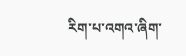རིག་པ་འགའ་ཞིག་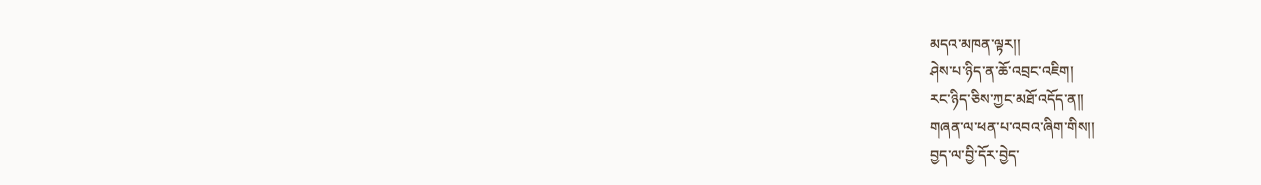མདའ་མཁན་ལྟར།།
ཤེས་པ་ཉིད་ན་ཆོ་འབྲང་འཇིག།
རང་ཉིད་ཅིས་ཀྱང་མཐོ་འདོད་ན།།
གཞན་ལ་ཕན་པ་འབའ་ཞིག་གིས།།
བྱད་ལ་བྱི་དོར་བྱེད་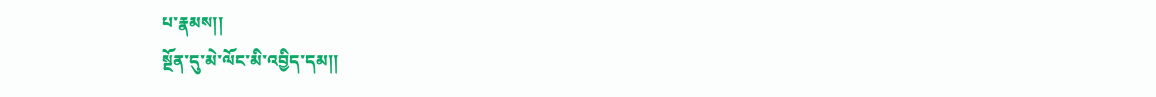པ་རྣམས།།
སྔོན་དུ་མེ་ལོང་མི་འབྱིད་དམ།།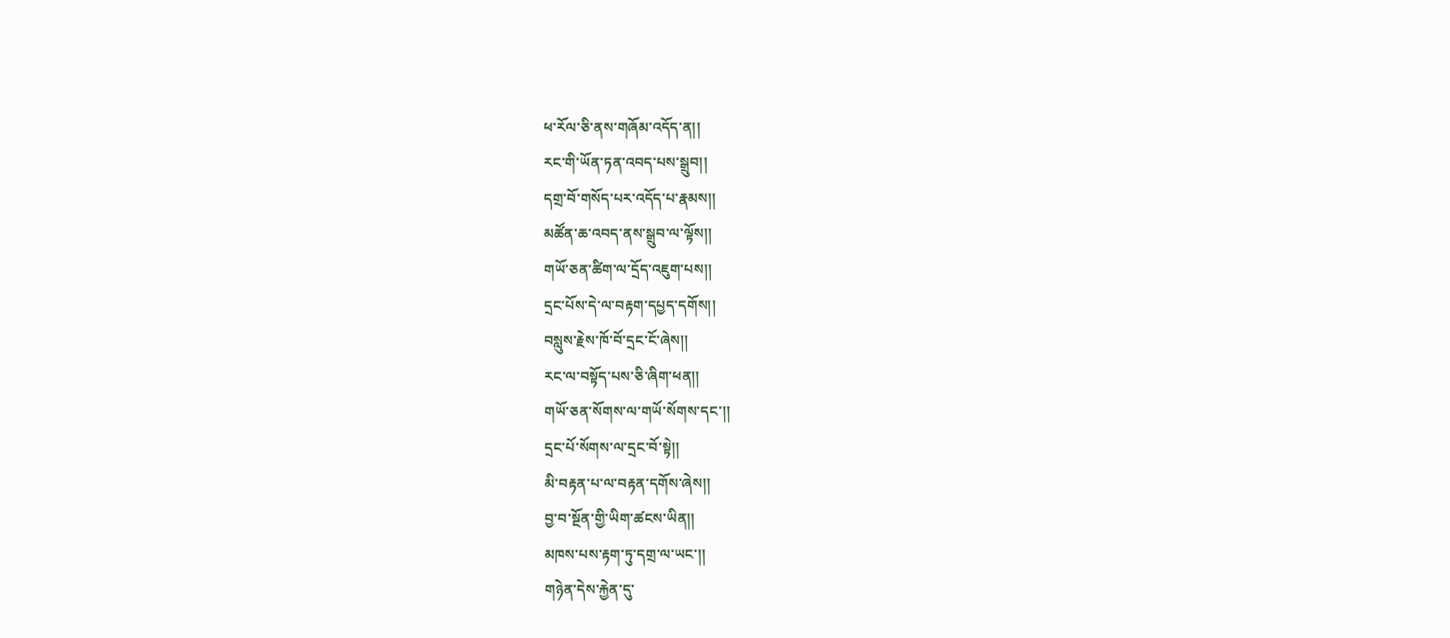ཕ་རོལ་ཅི་ནས་གཞོམ་འདོད་ན།།
རང་གི་ཡོན་ཏན་འབད་པས་སྒྲུབ།།
དགྲ་བོ་གསོད་པར་འདོད་པ་རྣམས།།
མཚོན་ཆ་འབད་ནས་སྒྲུབ་ལ་ལྟོས།།
གཡོ་ཅན་ཚིག་ལ་དྲོད་འཇུག་པས།།
དྲང་པོས་དེ་ལ་བརྟག་དཔྱད་དགོས།།
བསླུས་རྗེས་ཁོ་བོ་དྲང་ངོ་ཞེས།།
རང་ལ་བསྟོད་པས་ཅི་ཞིག་ཕན།།
གཡོ་ཅན་སོགས་ལ་གཡོ་སོགས་དང་།།
དྲང་པོ་སོགས་ལ་དྲང་བོ་སྟེ།།
མི་བརྟན་པ་ལ་བརྟན་དགོས་ཞེས།།
བྱ་བ་སྔོན་གྱི་ཡིག་ཚངས་ཡིན།།
མཁས་པས་རྟག་ཏུ་དགྲ་ལ་ཡང་།།
གཉེན་དེས་རྐྱེན་དུ་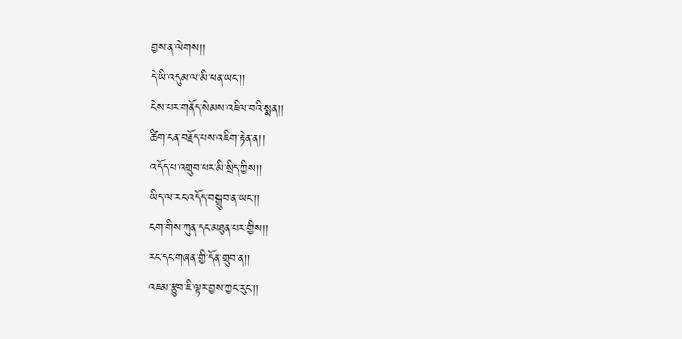བྱས་ན་ལེགས།།
དེ་ཡི་འདུམ་ལ་མི་ཕན་ཡང་།།
ངེས་པར་གནོད་སེམས་འཇིལ་བའི་སྨན།།
ཚིག་ངན་བརྗོད་པས་འཇིག་རྟེན་ན།།
འདོད་པ་འགྲུབ་པར་མི་སྲིད་ཀྱིས།།
ཡིད་ལ་རང་འདོད་བསྒྲུབ་ན་ཡང་།།
ངག་གིས་ཀུན་དང་མཐུན་པར་གྱིས།།
རང་དང་གཞན་གྱི་དོན་གྲུབ་ན།།
འཇམ་རྩུབ་ཇི་ལྟར་བྱས་ཀྱང་རུང་།།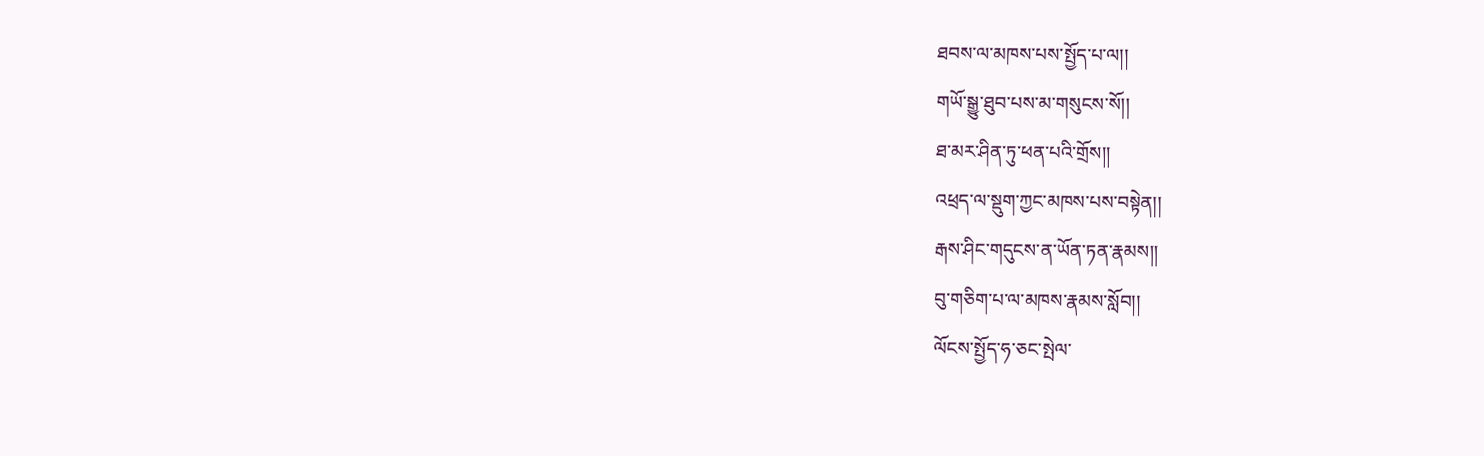ཐབས་ལ་མཁས་པས་སྤྱོད་པ་ལ།།
གཡོ་སྒྱུ་ཐུབ་པས་མ་གསུངས་སོ།།
ཐ་མར་ཤིན་ཏུ་ཕན་པའི་གྲོས།།
འཕྲད་ལ་སྡུག་ཀྱང་མཁས་པས་བསྟེན།།
རྒས་ཤིང་གདུངས་ན་ཡོན་ཏན་རྣམས།།
བུ་གཅིག་པ་ལ་མཁས་རྣམས་སློབ།།
ལོངས་སྤྱོད་ཧ་ཅང་སྤེལ་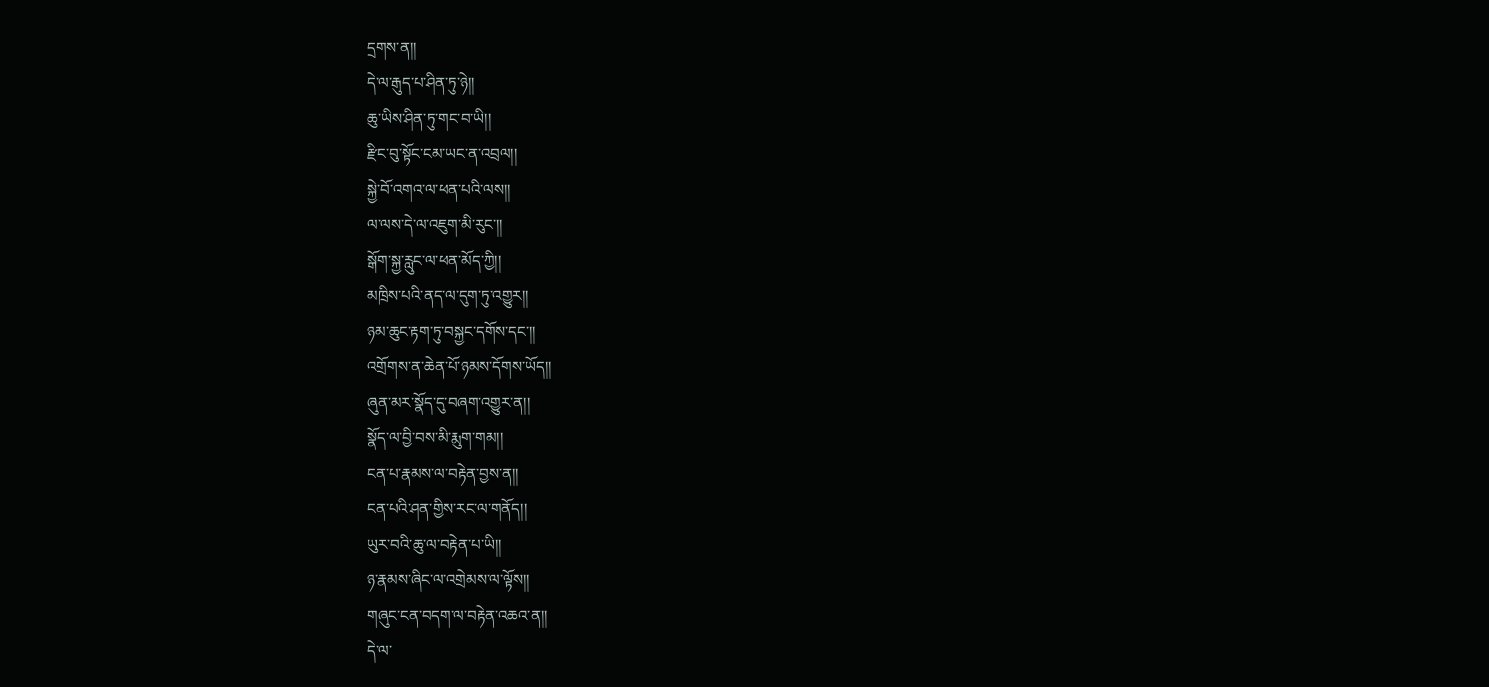དྲགས་ན།།
དེ་ལ་རྒུད་པ་ཤིན་ཏུ་ཉེ།།
ཆུ་ཡིས་ཤིན་ཏུ་གང་བ་ཡི།།
རྫིང་བུ་སྟོང་ངམ་ཡང་ན་འབྲལ།།
སྐྱེ་བོ་འགའ་ལ་ཕན་པའི་ལས།།
ལ་ལས་དེ་ལ་འཇུག་མི་རུང་།།
སྒོག་སྐྱ་རླུང་ལ་ཕན་མོད་ཀྱི།།
མཁྲིས་པའི་ནད་ལ་དུག་ཏུ་འགྱུར།།
ཉམ་ཆུང་རྟག་ཏུ་བསྐྱང་དགོས་དང་།།
འགྲོགས་ན་ཆེན་པོ་ཉམས་དོགས་ཡོད།།
ཞུན་མར་སྣོད་དུ་བཞག་འགྱུར་ན།།
སྣོད་ལ་བྱི་བས་མི་རྨུག་གམ།།
ངན་པ་རྣམས་ལ་བརྟེན་བྱས་ན།།
ངན་པའི་ཤན་གྱིས་རང་ལ་གནོད།།
ཡུར་བའི་ཆུ་ལ་བརྟེན་པ་ཡི།།
ཉ་རྣམས་ཞིང་ལ་འགྲེམས་ལ་ལྟོས།།
གཞུང་ངན་བདག་ལ་བརྟེན་འཆའ་ན།།
དེ་ལ་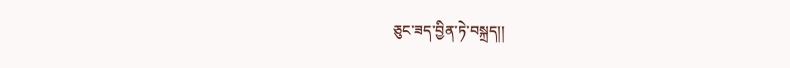ཅུང་ཟད་བྱིན་ཏེ་བསྐྲད།།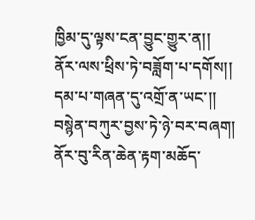ཁྱིམ་དུ་ལྟས་ངན་བྱུང་གྱུར་ན།།
ནོར་ལས་ཕྲིས་ཏེ་བཟློག་པ་དགོས།།
དམ་པ་གཞན་དུ་འགྲོ་ན་ཡང་།།
བསྙེན་བཀུར་བྱས་ཏེ་ཉེ་བར་བཞག།
ནོར་བུ་རིན་ཆེན་རྟག་མཆོད་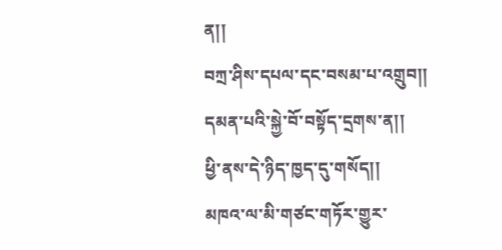ན།།
བཀྲ་ཤིས་དཔལ་དང་བསམ་པ་འགྲུབ།།
དམན་པའི་སྐྱེ་བོ་བསྟོད་དྲགས་ན།།
ཕྱི་ནས་དེ་ཉིད་ཁྱད་དུ་གསོད།།
མཁའ་ལ་མི་གཙང་གཏོར་གྱུར་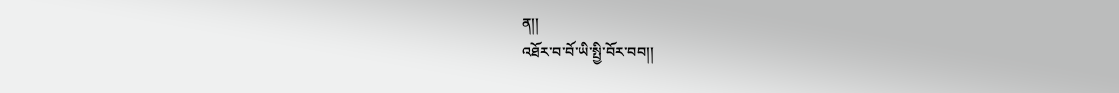ན།།
འཐོར་བ་བོ་ཡི་སྤྱི་བོར་བབ།།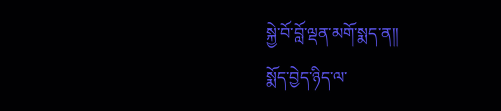སྐྱེ་བོ་བློ་ལྡན་མགོ་སྨད་ན།།
སྨོད་བྱེད་ཉིད་ལ་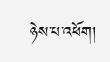ཉེས་པ་འཕོག།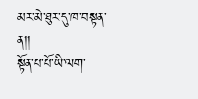མར་མེ་ཐུར་དུ་ཁ་བསྟན་ན།།
སྟོན་པ་པོ་ཡི་ལག་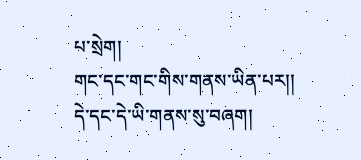པ་སྲེག།
གང་དང་གང་གིས་གནས་ཡིན་པར།།
དེ་དང་དེ་ཡི་གནས་སུ་བཞག།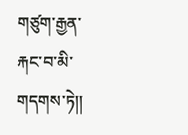གཙུག་རྒྱན་རྐང་བ་མི་གདགས་ཏེ།།